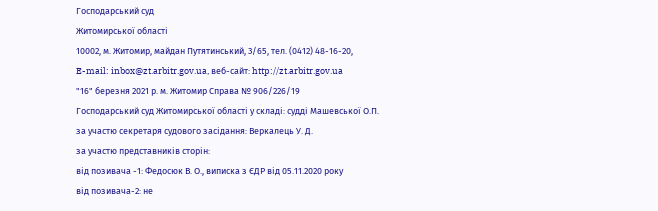Господарський суд
Житомирської області
10002, м. Житомир, майдан Путятинський, 3/65, тел. (0412) 48-16-20,
E-mail: inbox@zt.arbitr.gov.ua, веб-сайт: http://zt.arbitr.gov.ua
"16" березня 2021 р. м. Житомир Справа № 906/226/19
Господарський суд Житомирської області у складі: судді Машевської О.П.
за участю секретаря судового засідання: Веркалець У. Д.
за участю представників сторін:
від позивача -1: Федосюк В. О., виписка з ЄДР від 05.11.2020 року
від позивача-2: не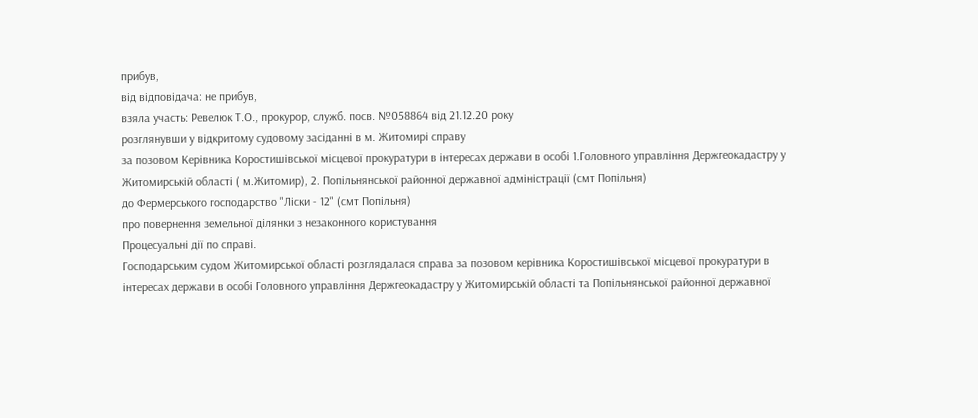прибув,
від відповідача: не прибув,
взяла участь: Ревелюк Т.О., прокурор, служб. посв. №058864 від 21.12.20 року
розглянувши у відкритому судовому засіданні в м. Житомирі справу
за позовом Керівника Коростишівської місцевої прокуратури в інтересах держави в особі 1.Головного управління Держгеокадастру у Житомирській області ( м.Житомир), 2. Попільнянської районної державної адміністрації (смт Попільня)
до Фермерського господарство "Ліски - 12" (смт Попільня)
про повернення земельної ділянки з незаконного користування
Процесуальні дії по справі.
Господарським судом Житомирської області розглядалася справа за позовом керівника Коростишівської місцевої прокуратури в інтересах держави в особі Головного управління Держгеокадастру у Житомирській області та Попільнянської районної державної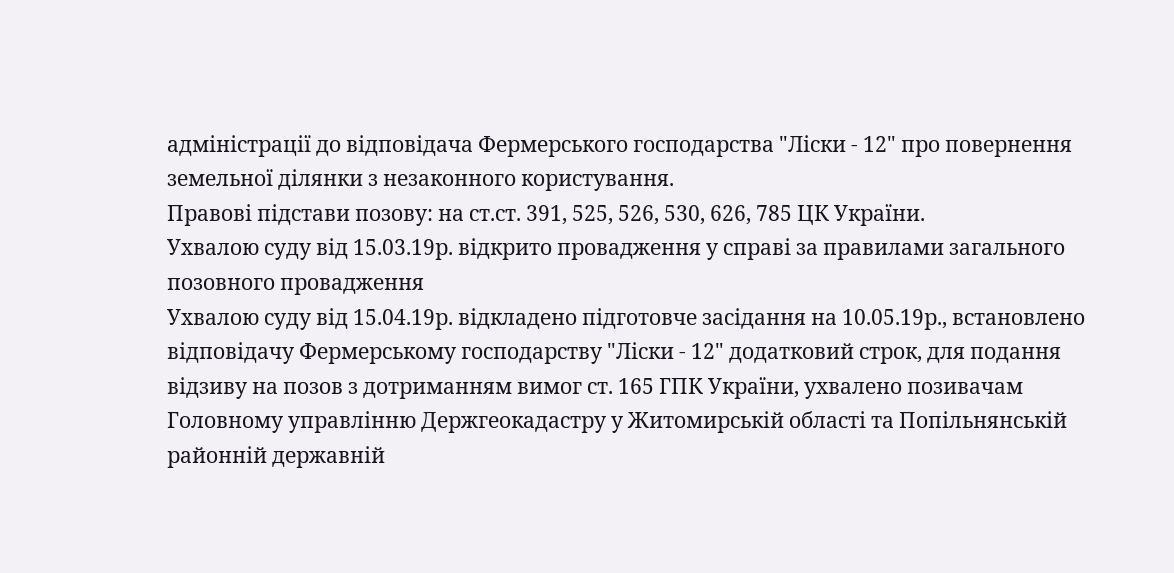адміністрації до відповідача Фермерського господарства "Ліски - 12" про повернення земельної ділянки з незаконного користування.
Правові підстави позову: на ст.ст. 391, 525, 526, 530, 626, 785 ЦК України.
Ухвалою суду від 15.03.19р. відкрито провадження у справі за правилами загального позовного провадження
Ухвалою суду від 15.04.19р. відкладено підготовче засідання на 10.05.19р., встановлено відповідачу Фермерському господарству "Ліски - 12" додатковий строк, для подання відзиву на позов з дотриманням вимог ст. 165 ГПК України, ухвалено позивачам Головному управлінню Держгеокадастру у Житомирській області та Попільнянській районній державній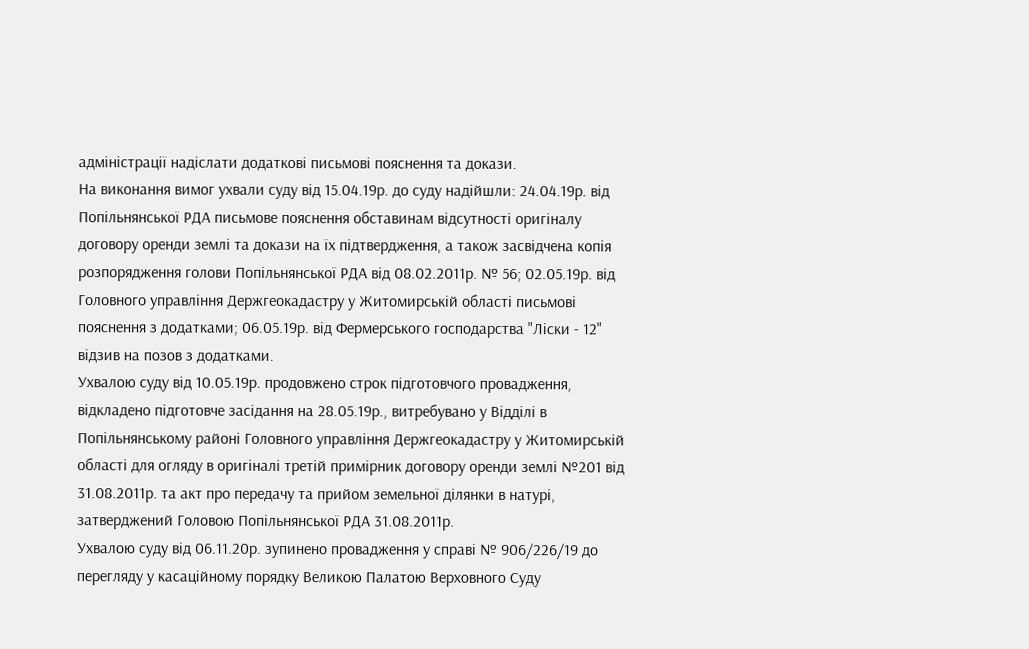адміністрації надіслати додаткові письмові пояснення та докази.
На виконання вимог ухвали суду від 15.04.19р. до суду надійшли: 24.04.19р. від Попільнянської РДА письмове пояснення обставинам відсутності оригіналу договору оренди землі та докази на їх підтвердження, а також засвідчена копія розпорядження голови Попільнянської РДА від 08.02.2011р. № 56; 02.05.19р. від Головного управління Держгеокадастру у Житомирській області письмові пояснення з додатками; 06.05.19р. від Фермерського господарства "Ліски - 12" відзив на позов з додатками.
Ухвалою суду від 10.05.19р. продовжено строк підготовчого провадження, відкладено підготовче засідання на 28.05.19р., витребувано у Відділі в Попільнянському районі Головного управління Держгеокадастру у Житомирській області для огляду в оригіналі третій примірник договору оренди землі №201 від 31.08.2011р. та акт про передачу та прийом земельної ділянки в натурі, затверджений Головою Попільнянської РДА 31.08.2011р.
Ухвалою суду від 06.11.20р. зупинено провадження у справі № 906/226/19 до перегляду у касаційному порядку Великою Палатою Верховного Суду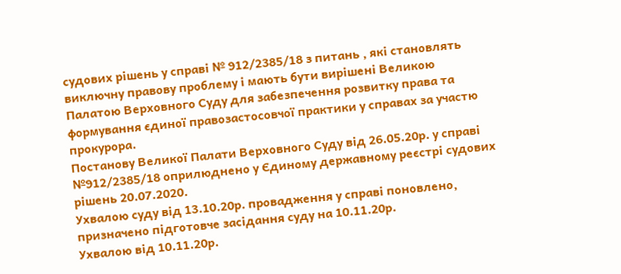судових рішень у справі № 912/2385/18 з питань , які становлять виключну правову проблему і мають бути вирішені Великою Палатою Верховного Суду для забезпечення розвитку права та формування єдиної правозастосовчої практики у справах за участю прокурора.
Постанову Великої Палати Верховного Суду від 26.05.20р. у справі №912/2385/18 оприлюднено у Єдиному державному реєстрі судових рішень 20.07.2020.
Ухвалою суду від 13.10.20р. провадження у справі поновлено, призначено підготовче засідання суду на 10.11.20р.
Ухвалою від 10.11.20р.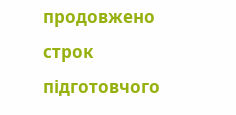продовжено строк підготовчого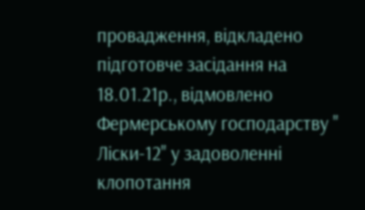провадження, відкладено підготовче засідання на 18.01.21р., відмовлено Фермерському господарству " Ліски-12" у задоволенні клопотання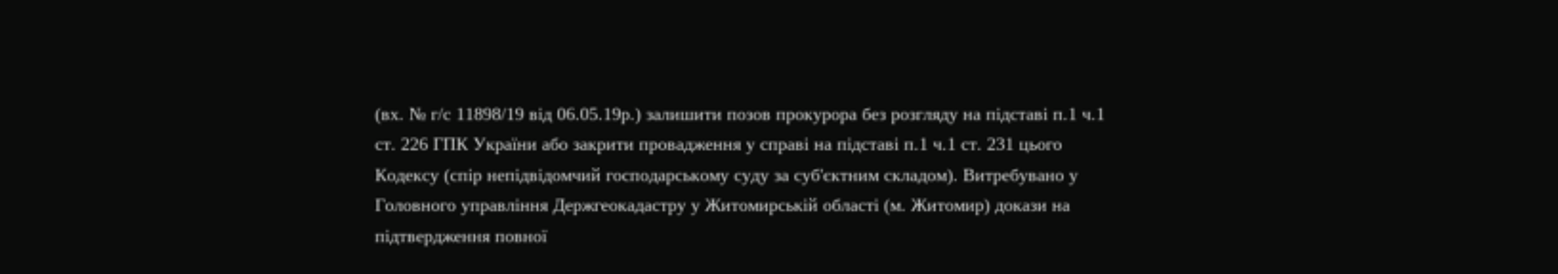(вх. № г/с 11898/19 від 06.05.19р.) залишити позов прокурора без розгляду на підставі п.1 ч.1 ст. 226 ГПК України або закрити провадження у справі на підставі п.1 ч.1 ст. 231 цього Кодексу (спір непідвідомчий господарському суду за суб'єктним складом). Витребувано у Головного управління Держгеокадастру у Житомирській області (м. Житомир) докази на підтвердження повної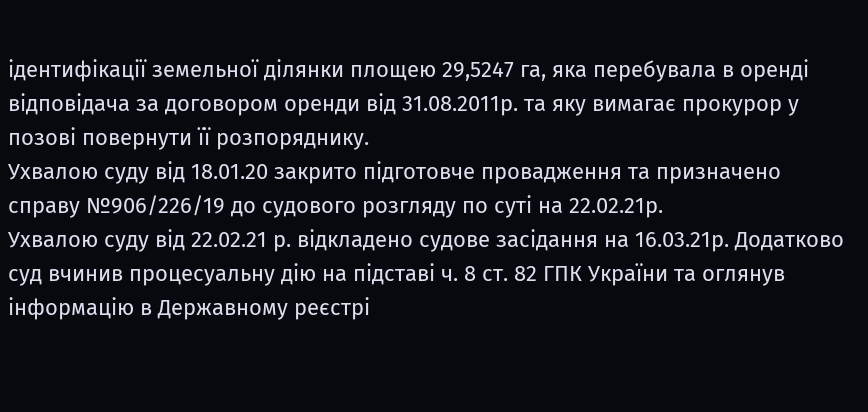ідентифікації земельної ділянки площею 29,5247 га, яка перебувала в оренді відповідача за договором оренди від 31.08.2011р. та яку вимагає прокурор у позові повернути її розпоряднику.
Ухвалою суду від 18.01.20 закрито підготовче провадження та призначено справу №906/226/19 до судового розгляду по суті на 22.02.21р.
Ухвалою суду від 22.02.21 р. відкладено судове засідання на 16.03.21р. Додатково суд вчинив процесуальну дію на підставі ч. 8 ст. 82 ГПК України та оглянув інформацію в Державному реєстрі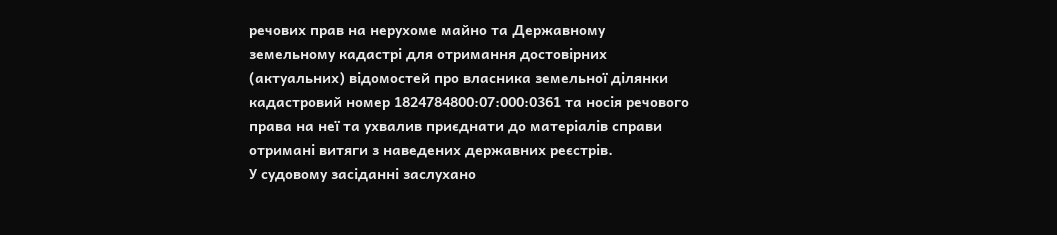речових прав на нерухоме майно та Державному земельному кадастрі для отримання достовірних (актуальних) відомостей про власника земельної ділянки кадастровий номер 1824784800:07:000:0361 та носія речового права на неї та ухвалив приєднати до матеріалів справи отримані витяги з наведених державних реєстрів.
У судовому засіданні заслухано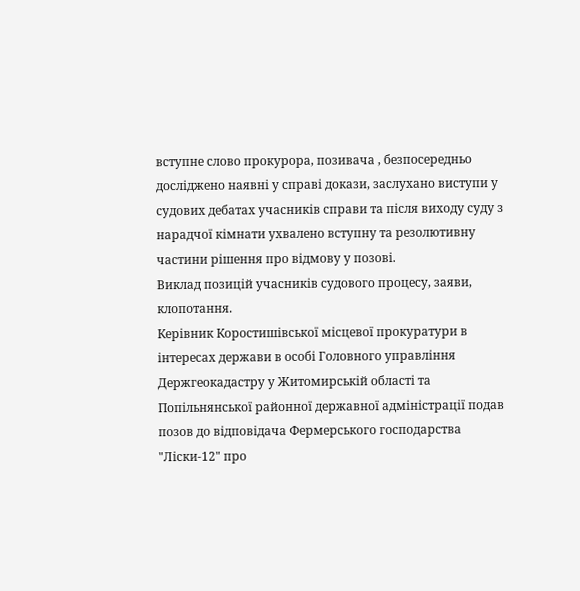вступне слово прокурора, позивача , безпосередньо досліджено наявні у справі докази, заслухано виступи у судових дебатах учасників справи та після виходу суду з нарадчої кімнати ухвалено вступну та резолютивну частини рішення про відмову у позові.
Виклад позицій учасників судового процесу, заяви, клопотання.
Керівник Коростишівської місцевої прокуратури в інтересах держави в особі Головного управління Держгеокадастру у Житомирській області та Попільнянської районної державної адміністрації подав позов до відповідача Фермерського господарства "Ліски-12" про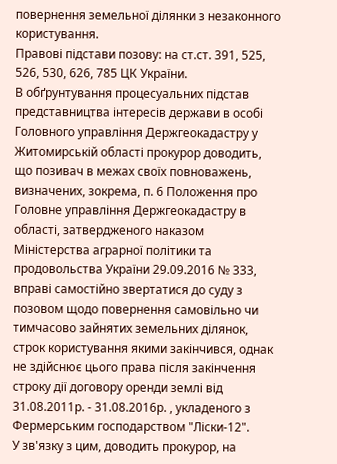повернення земельної ділянки з незаконного користування.
Правові підстави позову: на ст.ст. 391, 525, 526, 530, 626, 785 ЦК України.
В обґрунтування процесуальних підстав представництва інтересів держави в особі Головного управління Держгеокадастру у Житомирській області прокурор доводить, що позивач в межах своїх повноважень, визначених, зокрема, п. 6 Положення про Головне управління Держгеокадастру в області, затвердженого наказом Міністерства аграрної політики та продовольства України 29.09.2016 № 333, вправі самостійно звертатися до суду з позовом щодо повернення самовільно чи тимчасово зайнятих земельних ділянок, строк користування якими закінчився, однак не здійснює цього права після закінчення строку дії договору оренди землі від 31.08.2011р. - 31.08.2016р. , укладеного з Фермерським господарством "Ліски-12".
У зв'язку з цим, доводить прокурор, на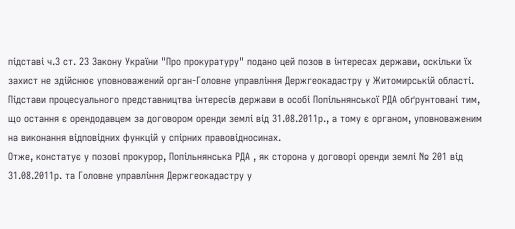підставі ч.3 ст. 23 Закону України "Про прокуратуру" подано цей позов в інтересах держави, оскільки їх захист не здійснює уповноважений орган-Головне управління Держгеокадастру у Житомирській області.
Підстави процесуального представництва інтересів держави в особі Попільнянської РДА обґрунтовані тим, що остання є орендодавцем за договором оренди землі від 31.08.2011р., а тому є органом, уповноваженим на виконання відповідних функцій у спірних правовідносинах.
Отже, констатує у позові прокурор, Попільнянська РДА , як сторона у договорі оренди землі № 201 від 31.08.2011р. та Головне управління Держгеокадастру у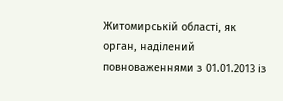Житомирській області, як орган, наділений повноваженнями з 01.01.2013 із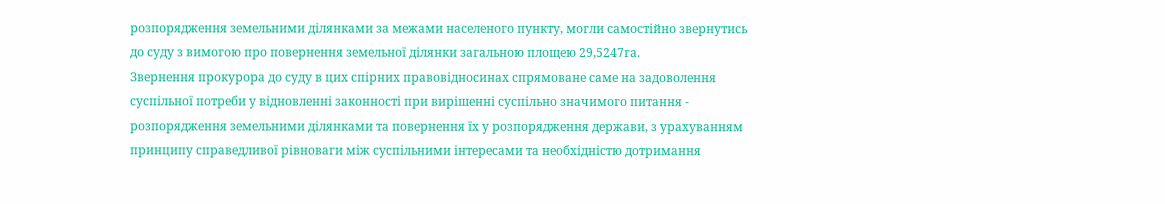розпорядження земельними ділянками за межами населеного пункту, могли самостійно звернутись до суду з вимогою про повернення земельної ділянки загальною площею 29,5247га.
Звернення прокурора до суду в цих спірних правовідносинах спрямоване саме на задоволення суспільної потреби у відновленні законності при вирішенні суспільно значимого питання - розпорядження земельними ділянками та повернення їх у розпорядження держави, з урахуванням принципу справедливої рівноваги між суспільними інтересами та необхідністю дотримання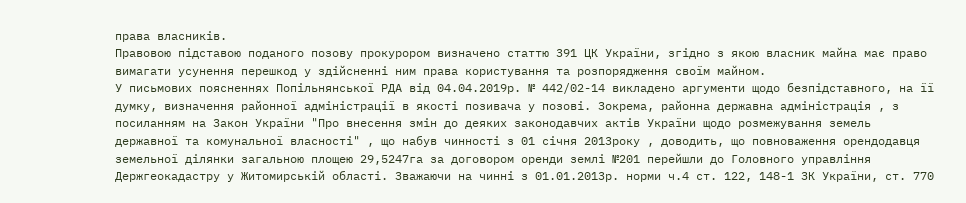права власників.
Правовою підставою поданого позову прокурором визначено статтю 391 ЦК України, згідно з якою власник майна має право вимагати усунення перешкод у здійсненні ним права користування та розпорядження своїм майном.
У письмових поясненнях Попільнянської РДА від 04.04.2019р. № 442/02-14 викладено аргументи щодо безпідставного, на її думку, визначення районної адміністрації в якості позивача у позові. Зокрема, районна державна адміністрація , з посиланням на Закон України "Про внесення змін до деяких законодавчих актів України щодо розмежування земель державної та комунальної власності" , що набув чинності з 01 січня 2013року , доводить, що повноваження орендодавця земельної ділянки загальною площею 29,5247га за договором оренди землі №201 перейшли до Головного управління Держгеокадастру у Житомирській області. Зважаючи на чинні з 01.01.2013р. норми ч.4 ст. 122, 148-1 ЗК України, ст. 770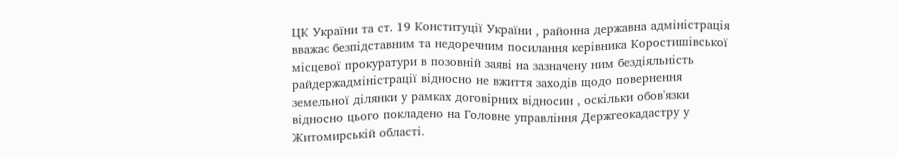ЦК України та ст. 19 Конституції України , районна державна адміністрація вважає безпідставним та недоречним посилання керівника Коростишівської місцевої прокуратури в позовній заяві на зазначену ним бездіяльність райдержадміністрації відносно не вжиття заходів щодо повернення земельної ділянки у рамках договірних відносин , оскільки обов'язки відносно цього покладено на Головне управління Держгеокадастру у Житомирській області.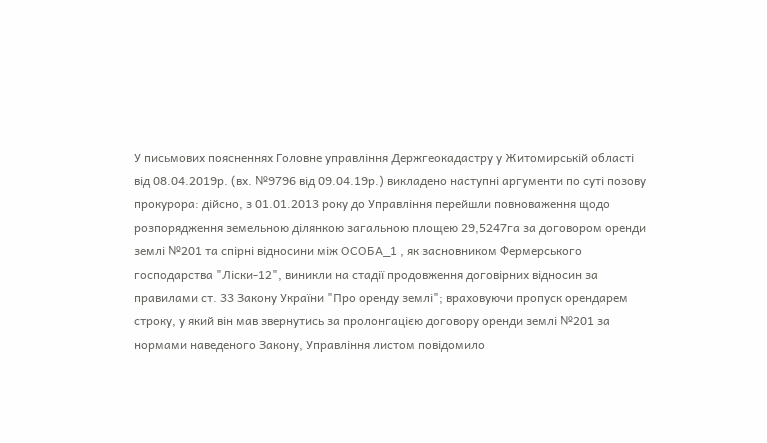У письмових поясненнях Головне управління Держгеокадастру у Житомирській області від 08.04.2019р. (вх. №9796 від 09.04.19р.) викладено наступні аргументи по суті позову прокурора: дійсно, з 01.01.2013 року до Управління перейшли повноваження щодо розпорядження земельною ділянкою загальною площею 29,5247га за договором оренди землі №201 та спірні відносини між ОСОБА_1 , як засновником Фермерського господарства "Ліски-12", виникли на стадії продовження договірних відносин за правилами ст. 33 Закону України "Про оренду землі"; враховуючи пропуск орендарем строку, у який він мав звернутись за пролонгацією договору оренди землі №201 за нормами наведеного Закону, Управління листом повідомило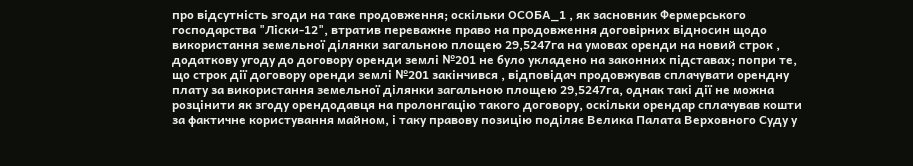про відсутність згоди на таке продовження; оскільки ОСОБА_1 , як засновник Фермерського господарства "Ліски-12", втратив переважне право на продовження договірних відносин щодо використання земельної ділянки загальною площею 29,5247га на умовах оренди на новий строк , додаткову угоду до договору оренди землі №201 не було укладено на законних підставах; попри те, що строк дії договору оренди землі №201 закінчився , відповідач продовжував сплачувати орендну плату за використання земельної ділянки загальною площею 29,5247га, однак такі дії не можна розцінити як згоду орендодавця на пролонгацію такого договору, оскільки орендар сплачував кошти за фактичне користування майном, і таку правову позицію поділяє Велика Палата Верховного Суду у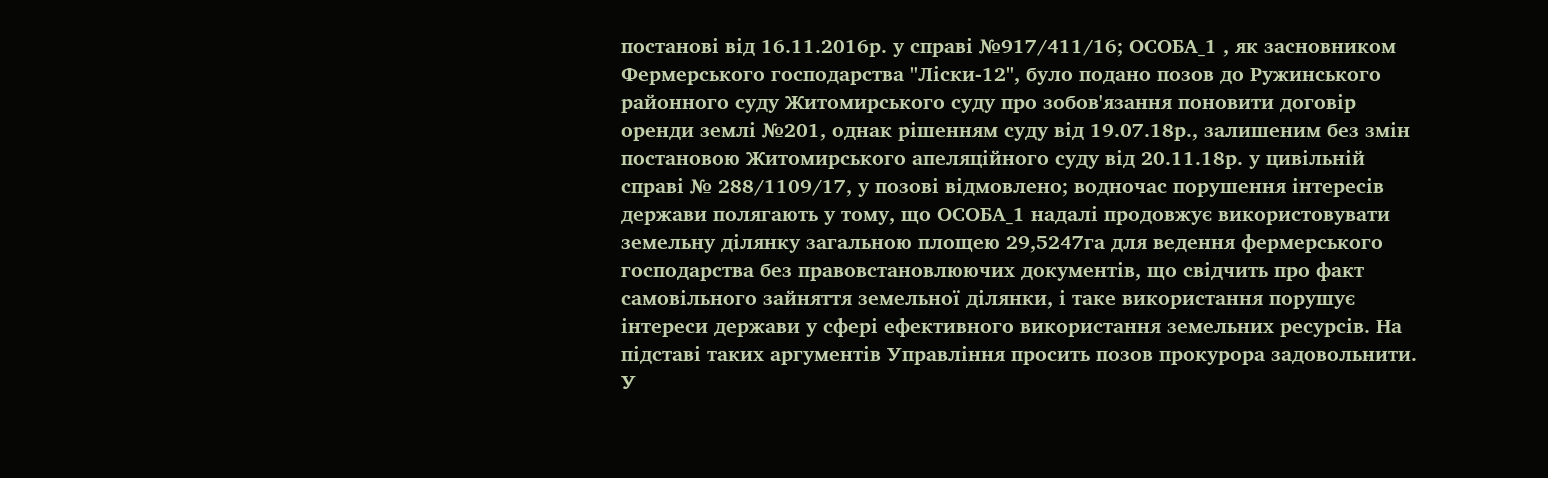постанові від 16.11.2016р. у справі №917/411/16; ОСОБА_1 , як засновником Фермерського господарства "Ліски-12", було подано позов до Ружинського районного суду Житомирського суду про зобов'язання поновити договір оренди землі №201, однак рішенням суду від 19.07.18р., залишеним без змін постановою Житомирського апеляційного суду від 20.11.18р. у цивільній справі № 288/1109/17, у позові відмовлено; водночас порушення інтересів держави полягають у тому, що ОСОБА_1 надалі продовжує використовувати земельну ділянку загальною площею 29,5247га для ведення фермерського господарства без правовстановлюючих документів, що свідчить про факт самовільного зайняття земельної ділянки, і таке використання порушує інтереси держави у сфері ефективного використання земельних ресурсів. На підставі таких аргументів Управління просить позов прокурора задовольнити.
У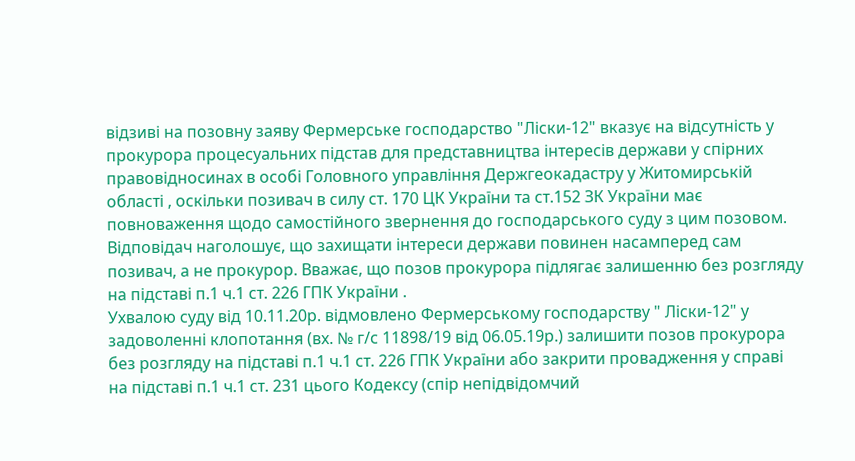відзиві на позовну заяву Фермерське господарство "Ліски-12" вказує на відсутність у прокурора процесуальних підстав для представництва інтересів держави у спірних правовідносинах в особі Головного управління Держгеокадастру у Житомирській області , оскільки позивач в силу ст. 170 ЦК України та ст.152 ЗК України має повноваження щодо самостійного звернення до господарського суду з цим позовом. Відповідач наголошує, що захищати інтереси держави повинен насамперед сам позивач, а не прокурор. Вважає, що позов прокурора підлягає залишенню без розгляду на підставі п.1 ч.1 ст. 226 ГПК України .
Ухвалою суду від 10.11.20р. відмовлено Фермерському господарству " Ліски-12" у задоволенні клопотання (вх. № г/с 11898/19 від 06.05.19р.) залишити позов прокурора без розгляду на підставі п.1 ч.1 ст. 226 ГПК України або закрити провадження у справі на підставі п.1 ч.1 ст. 231 цього Кодексу (спір непідвідомчий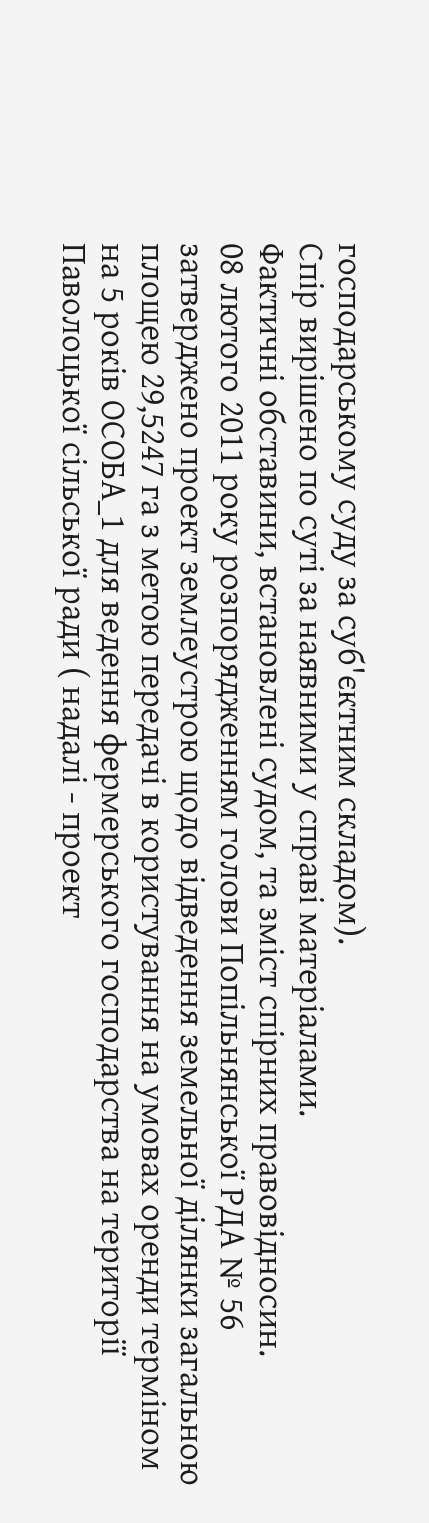господарському суду за суб'єктним складом).
Спір вирішено по суті за наявними у справі матеріалами.
Фактичні обставини, встановлені судом, та зміст спірних правовідносин.
08 лютого 2011 року розпорядженням голови Попільнянської РДА № 56 затверджено проект землеустрою щодо відведення земельної ділянки загальною площею 29,5247 га з метою передачі в користування на умовах оренди терміном на 5 років ОСОБА_1 для ведення фермерського господарства на території Паволоцької сільської ради ( надалі - проект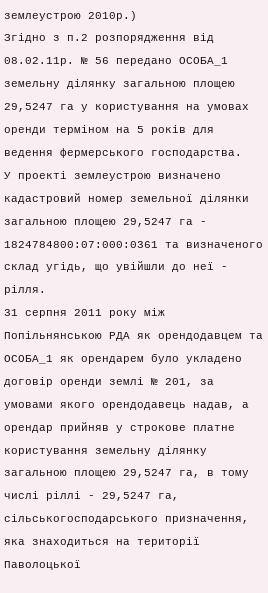землеустрою 2010р.)
Згідно з п.2 розпорядження від 08.02.11р. № 56 передано ОСОБА_1 земельну ділянку загальною площею 29,5247 га у користування на умовах оренди терміном на 5 років для ведення фермерського господарства.
У проекті землеустрою визначено кадастровий номер земельної ділянки загальною площею 29,5247 га - 1824784800:07:000:0361 та визначеного склад угідь, що увійшли до неї - рілля.
31 серпня 2011 року між Попільнянською РДА як орендодавцем та ОСОБА_1 як орендарем було укладено договір оренди землі № 201, за умовами якого орендодавець надав, а орендар прийняв у строкове платне користування земельну ділянку загальною площею 29,5247 га, в тому числі ріллі - 29,5247 га, сільськогосподарського призначення, яка знаходиться на території Паволоцької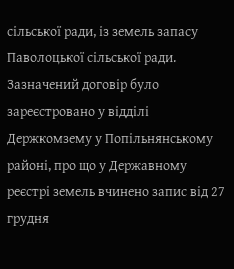сільської ради, із земель запасу Паволоцької сільської ради. Зазначений договір було зареєстровано у відділі Держкомзему у Попільнянському районі, про що у Державному реєстрі земель вчинено запис від 27 грудня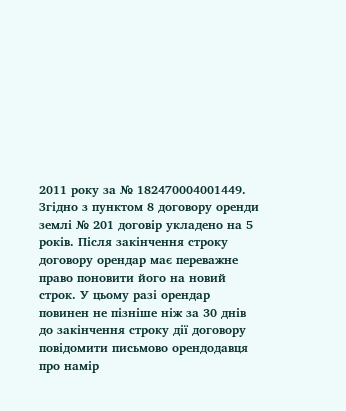2011 року за № 182470004001449.
Згідно з пунктом 8 договору оренди землі № 201 договір укладено на 5 років. Після закінчення строку договору орендар має переважне право поновити його на новий строк. У цьому разі орендар повинен не пізніше ніж за 30 днів до закінчення строку дії договору повідомити письмово орендодавця про намір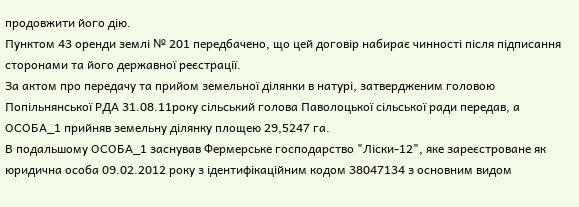продовжити його дію.
Пунктом 43 оренди землі № 201 передбачено, що цей договір набирає чинності після підписання сторонами та його державної реєстрації.
За актом про передачу та прийом земельної ділянки в натурі, затвердженим головою Попільнянської РДА 31.08.11року сільський голова Паволоцької сільської ради передав, а ОСОБА_1 прийняв земельну ділянку площею 29,5247 га.
В подальшому ОСОБА_1 заснував Фермерське господарство "Ліски-12", яке зареєстроване як юридична особа 09.02.2012 року з ідентифікаційним кодом 38047134 з основним видом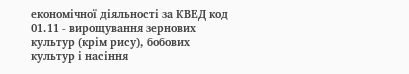економічної діяльності за КВЕД код 01.11 - вирощування зернових культур (крім рису), бобових культур і насіння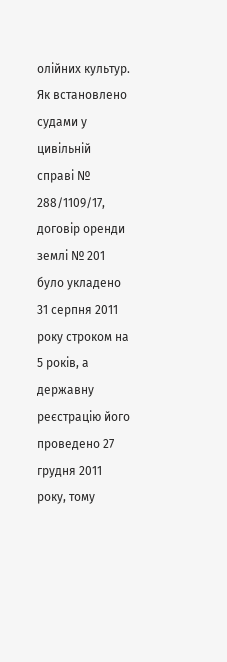олійних культур.
Як встановлено судами у цивільній справі № 288/1109/17, договір оренди землі № 201 було укладено 31 серпня 2011 року строком на 5 років, а державну реєстрацію його проведено 27 грудня 2011 року, тому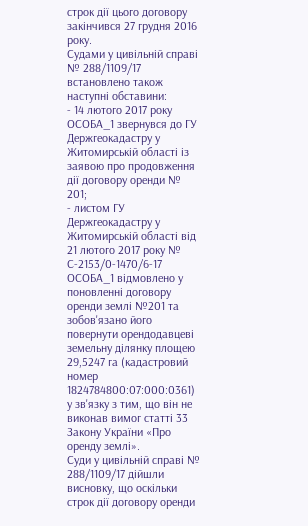строк дії цього договору закінчився 27 грудня 2016 року.
Судами у цивільній справі № 288/1109/17 встановлено також наступні обставини:
- 14 лютого 2017 року ОСОБА_1 звернувся до ГУ Держгеокадастру у Житомирській області із заявою про продовження дії договору оренди № 201;
- листом ГУ Держгеокадастру у Житомирській області від 21 лютого 2017 року № С-2153/0-1470/6-17 ОСОБА_1 відмовлено у поновленні договору оренди землі №201 та зобов'язано його повернути орендодавцеві земельну ділянку площею 29,5247 га (кадастровий номер 1824784800:07:000:0361) у зв'язку з тим, що він не виконав вимог статті 33 Закону України «Про оренду землі».
Суди у цивільній справі № 288/1109/17 дійшли висновку, що оскільки строк дії договору оренди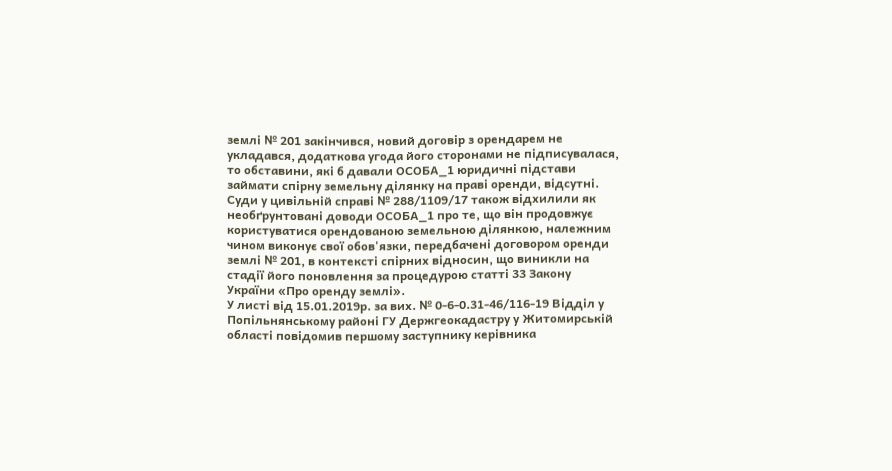землі № 201 закінчився, новий договір з орендарем не укладався, додаткова угода його сторонами не підписувалася, то обставини, які б давали ОСОБА_1 юридичні підстави займати спірну земельну ділянку на праві оренди, відсутні.
Суди у цивільній справі № 288/1109/17 також відхилили як необґрунтовані доводи ОСОБА_1 про те, що він продовжує користуватися орендованою земельною ділянкою, належним чином виконує свої обов'язки, передбачені договором оренди землі № 201, в контексті спірних відносин, що виникли на стадії його поновлення за процедурою статті 33 Закону України «Про оренду землі».
У листі від 15.01.2019р. за вих. № 0-6-0.31-46/116-19 Відділ у Попільнянському районі ГУ Держгеокадастру у Житомирській області повідомив першому заступнику керівника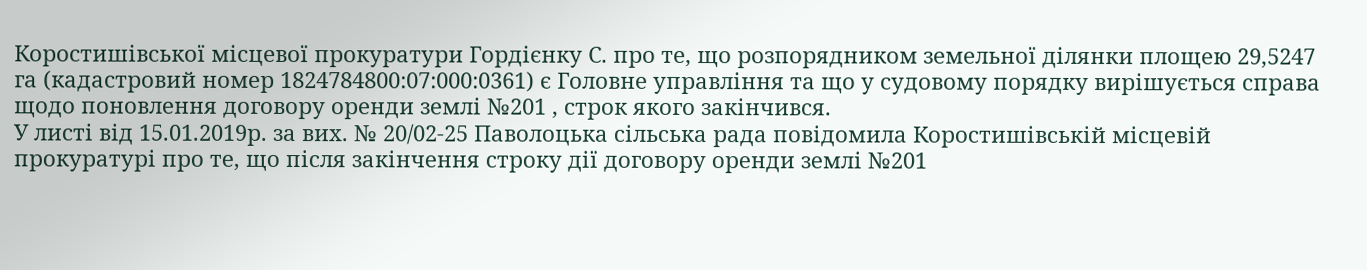Коростишівської місцевої прокуратури Гордієнку С. про те, що розпорядником земельної ділянки площею 29,5247 га (кадастровий номер 1824784800:07:000:0361) є Головне управління та що у судовому порядку вирішується справа щодо поновлення договору оренди землі №201 , строк якого закінчився.
У листі від 15.01.2019р. за вих. № 20/02-25 Паволоцька сільська рада повідомила Коростишівській місцевій прокуратурі про те, що після закінчення строку дії договору оренди землі №201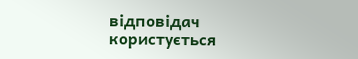відповідач користується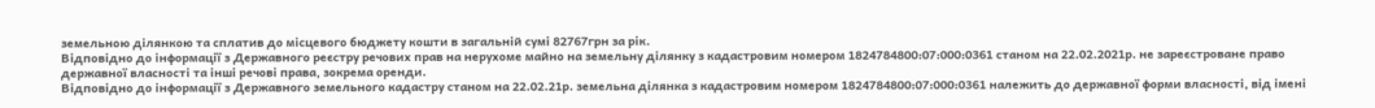земельною ділянкою та сплатив до місцевого бюджету кошти в загальній сумі 82767грн за рік.
Відповідно до інформації з Державного реєстру речових прав на нерухоме майно на земельну ділянку з кадастровим номером 1824784800:07:000:0361 станом на 22.02.2021р. не зареєстроване право державної власності та інші речові права, зокрема оренди.
Відповідно до інформації з Державного земельного кадастру станом на 22.02.21р. земельна ділянка з кадастровим номером 1824784800:07:000:0361 належить до державної форми власності, від імені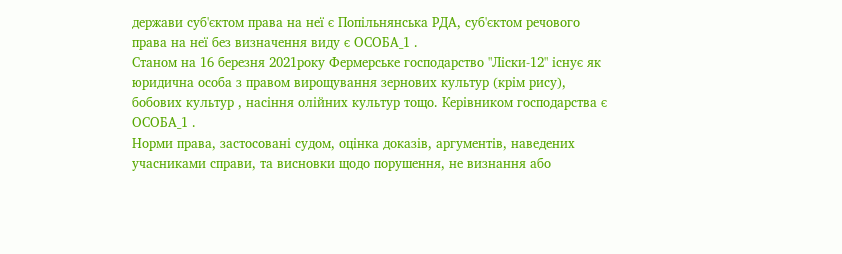держави суб'єктом права на неї є Попільнянська РДА, суб'єктом речового права на неї без визначення виду є ОСОБА_1 .
Станом на 16 березня 2021року Фермерське господарство "Ліски-12" існує як юридична особа з правом вирощування зернових культур (крім рису), бобових культур , насіння олійних культур тощо. Керівником господарства є ОСОБА_1 .
Норми права, застосовані судом, оцінка доказів, аргументів, наведених учасниками справи, та висновки щодо порушення, не визнання або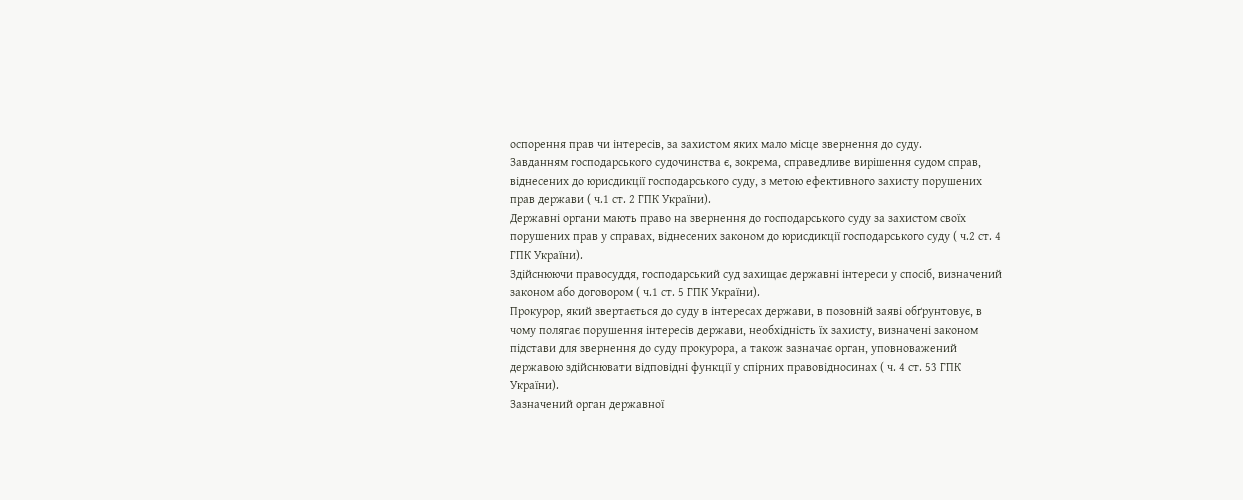оспорення прав чи інтересів, за захистом яких мало місце звернення до суду.
Завданням господарського судочинства є, зокрема, справедливе вирішення судом справ, віднесених до юрисдикції господарського суду, з метою ефективного захисту порушених прав держави ( ч.1 ст. 2 ГПК України).
Державні органи мають право на звернення до господарського суду за захистом своїх порушених прав у справах, віднесених законом до юрисдикції господарського суду ( ч.2 ст. 4 ГПК України).
Здійснюючи правосуддя, господарський суд захищає державні інтереси у спосіб, визначений законом або договором ( ч.1 ст. 5 ГПК України).
Прокурор, який звертається до суду в інтересах держави, в позовній заяві обґрунтовує, в чому полягає порушення інтересів держави, необхідність їх захисту, визначені законом підстави для звернення до суду прокурора, а також зазначає орган, уповноважений державою здійснювати відповідні функції у спірних правовідносинах ( ч. 4 ст. 53 ГПК України).
Зазначений орган державної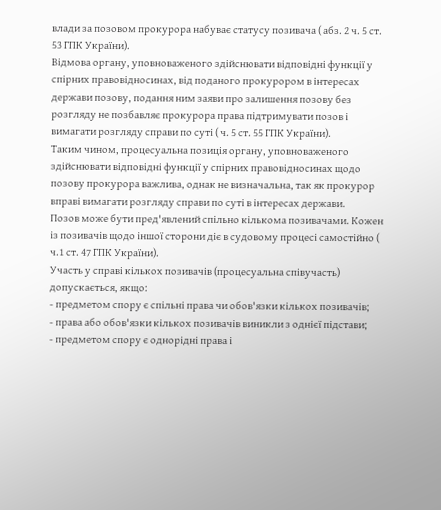влади за позовом прокурора набуває статусу позивача ( абз. 2 ч. 5 ст. 53 ГПК України).
Відмова органу, уповноваженого здійснювати відповідні функції у спірних правовідносинах, від поданого прокурором в інтересах держави позову, подання ним заяви про залишення позову без розгляду не позбавляє прокурора права підтримувати позов і вимагати розгляду справи по суті ( ч. 5 ст. 55 ГПК України).
Таким чином, процесуальна позиція органу, уповноваженого здійснювати відповідні функції у спірних правовідносинах щодо позову прокурора важлива, однак не визначальна, так як прокурор вправі вимагати розгляду справи по суті в інтересах держави.
Позов може бути пред'явлений спільно кількома позивачами. Кожен із позивачів щодо іншої сторони діє в судовому процесі самостійно ( ч.1 ст. 47 ГПК України).
Участь у справі кількох позивачів (процесуальна співучасть) допускається, якщо:
- предметом спору є спільні права чи обов'язки кількох позивачів;
- права або обов'язки кількох позивачів виникли з однієї підстави;
- предметом спору є однорідні права і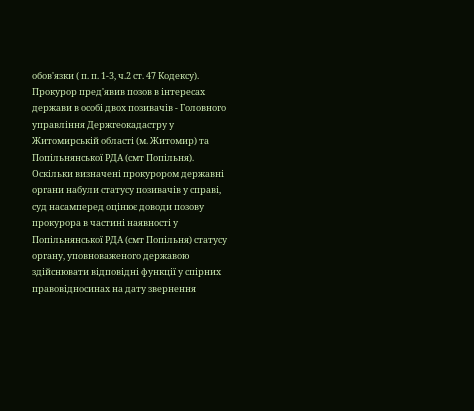обов'язки ( п. п. 1-3, ч.2 ст. 47 Кодексу).
Прокурор пред'явив позов в інтересах держави в особі двох позивачів - Головного управління Держгеокадастру у Житомирській області (м. Житомир) та Попільнянської РДА (смт Попільня).
Оскільки визначені прокурором державні органи набули статусу позивачів у справі, суд насамперед оцінює доводи позову прокурора в частині наявності у Попільнянської РДА (смт Попільня) статусу органу, уповноваженого державою здійснювати відповідні функції у спірних правовідносинах на дату звернення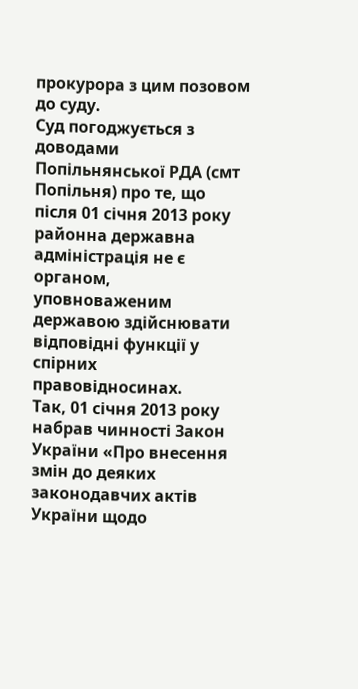прокурора з цим позовом до суду.
Суд погоджується з доводами Попільнянської РДА (смт Попільня) про те, що після 01 січня 2013 року районна державна адміністрація не є органом, уповноваженим державою здійснювати відповідні функції у спірних правовідносинах.
Так, 01 січня 2013 року набрав чинності Закон України «Про внесення змін до деяких законодавчих актів України щодо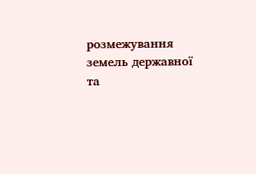розмежування земель державної та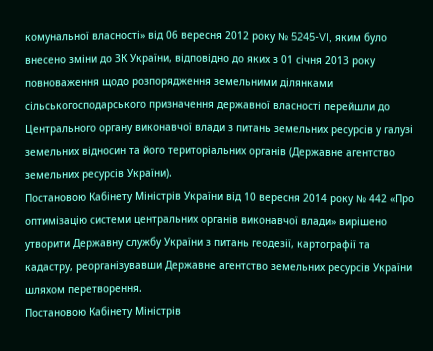комунальної власності» від 06 вересня 2012 року № 5245-VI, яким було внесено зміни до ЗК України, відповідно до яких з 01 січня 2013 року повноваження щодо розпорядження земельними ділянками сільськогосподарського призначення державної власності перейшли до Центрального органу виконавчої влади з питань земельних ресурсів у галузі земельних відносин та його територіальних органів (Державне агентство земельних ресурсів України).
Постановою Кабінету Міністрів України від 10 вересня 2014 року № 442 «Про оптимізацію системи центральних органів виконавчої влади» вирішено утворити Державну службу України з питань геодезії, картографії та кадастру, реорганізувавши Державне агентство земельних ресурсів України шляхом перетворення.
Постановою Кабінету Міністрів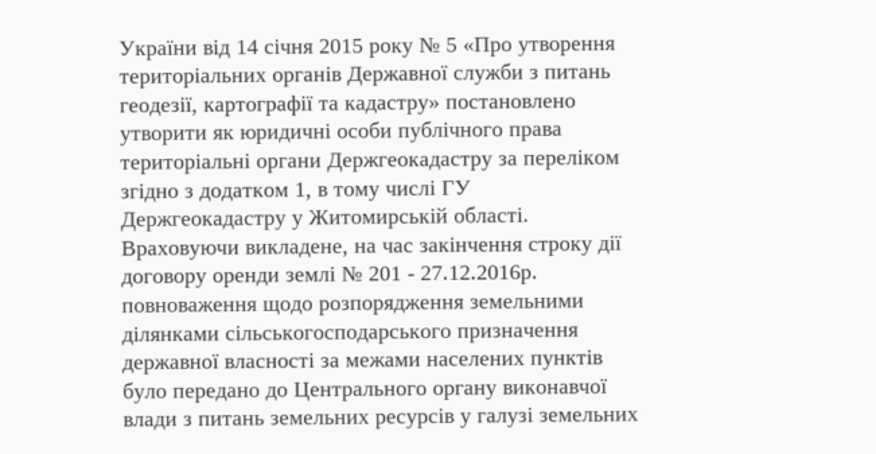України від 14 січня 2015 року № 5 «Про утворення територіальних органів Державної служби з питань геодезії, картографії та кадастру» постановлено утворити як юридичні особи публічного права територіальні органи Держгеокадастру за переліком згідно з додатком 1, в тому числі ГУ Держгеокадастру у Житомирській області.
Враховуючи викладене, на час закінчення строку дії договору оренди землі № 201 - 27.12.2016р. повноваження щодо розпорядження земельними ділянками сільськогосподарського призначення державної власності за межами населених пунктів було передано до Центрального органу виконавчої влади з питань земельних ресурсів у галузі земельних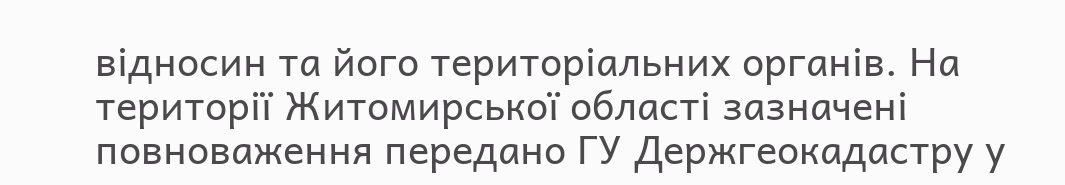відносин та його територіальних органів. На території Житомирської області зазначені повноваження передано ГУ Держгеокадастру у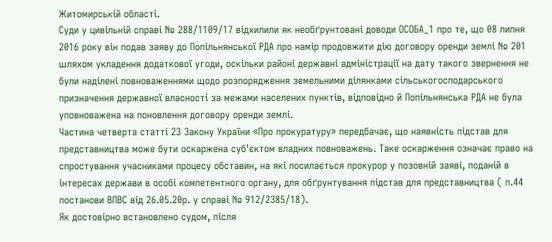Житомирській області.
Суди у цивільній справі № 288/1109/17 відхилили як необґрунтовані доводи ОСОБА_1 про те, що 08 липня 2016 року він подав заяву до Попільнянської РДА про намір продовжити дію договору оренди землі № 201 шляхом укладення додаткової угоди, оскільки районі державні адміністрації на дату такого звернення не були наділені повноваженнями щодо розпорядження земельними ділянками сільськогосподарського призначення державної власності за межами населених пунктів, відповідно й Попільнянська РДА не була уповноважена на поновлення договору оренди землі.
Частина четверта статті 23 Закону України «Про прокуратуру» передбачає, що наявність підстав для представництва може бути оскаржена суб'єктом владних повноважень. Таке оскарження означає право на спростування учасниками процесу обставин, на які посилається прокурор у позовній заяві, поданій в інтересах держави в особі компетентного органу, для обґрунтування підстав для представництва ( п.44 постанови ВПВС від 26.05.20р. у справі № 912/2385/18).
Як достовірно встановлено судом, після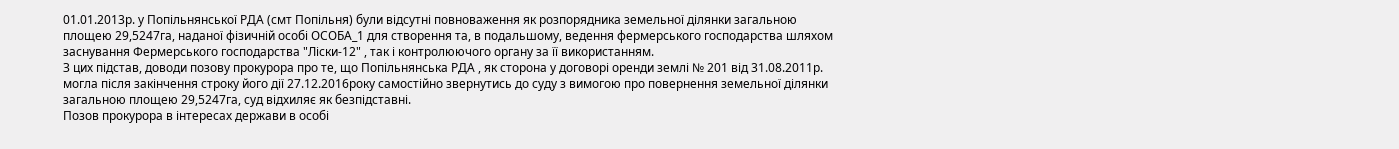01.01.2013р. у Попільнянської РДА (смт Попільня) були відсутні повноваження як розпорядника земельної ділянки загальною площею 29,5247га, наданої фізичній особі ОСОБА_1 для створення та, в подальшому, ведення фермерського господарства шляхом заснування Фермерського господарства "Ліски-12" , так і контролюючого органу за її використанням.
З цих підстав, доводи позову прокурора про те, що Попільнянська РДА , як сторона у договорі оренди землі № 201 від 31.08.2011р. могла після закінчення строку його дії 27.12.2016року самостійно звернутись до суду з вимогою про повернення земельної ділянки загальною площею 29,5247га, суд відхиляє як безпідставні.
Позов прокурора в інтересах держави в особі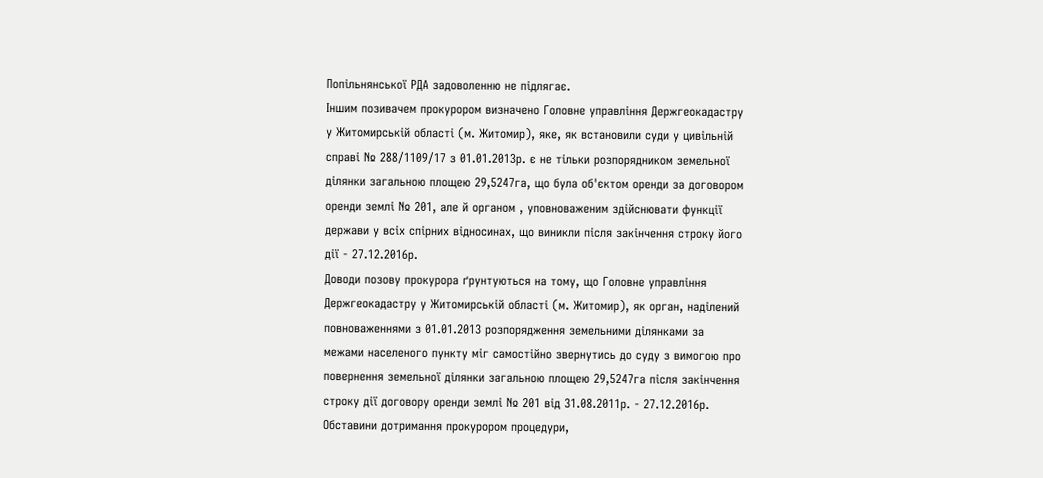Попільнянської РДА задоволенню не підлягає.
Іншим позивачем прокурором визначено Головне управління Держгеокадастру у Житомирській області (м. Житомир), яке, як встановили суди у цивільній справі № 288/1109/17 з 01.01.2013р. є не тільки розпорядником земельної ділянки загальною площею 29,5247га, що була об'єктом оренди за договором оренди землі № 201, але й органом , уповноваженим здійснювати функції держави у всіх спірних відносинах, що виникли після закінчення строку його дії - 27.12.2016р.
Доводи позову прокурора ґрунтуються на тому, що Головне управління Держгеокадастру у Житомирській області (м. Житомир), як орган, наділений повноваженнями з 01.01.2013 розпорядження земельними ділянками за межами населеного пункту міг самостійно звернутись до суду з вимогою про повернення земельної ділянки загальною площею 29,5247га після закінчення строку дії договору оренди землі № 201 від 31.08.2011р. - 27.12.2016р.
Обставини дотримання прокурором процедури,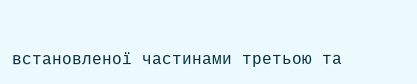встановленої частинами третьою та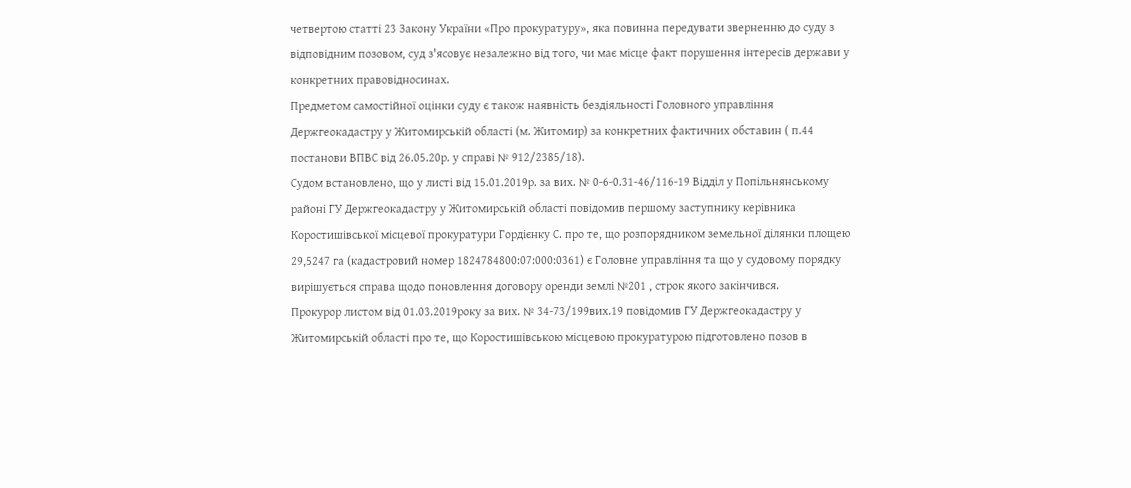четвертою статті 23 Закону України «Про прокуратуру», яка повинна передувати зверненню до суду з відповідним позовом, суд з'ясовує незалежно від того, чи має місце факт порушення інтересів держави у конкретних правовідносинах.
Предметом самостійної оцінки суду є також наявність бездіяльності Головного управління Держгеокадастру у Житомирській області (м. Житомир) за конкретних фактичних обставин ( п.44 постанови ВПВС від 26.05.20р. у справі № 912/2385/18).
Судом встановлено, що у листі від 15.01.2019р. за вих. № 0-6-0.31-46/116-19 Відділ у Попільнянському районі ГУ Держгеокадастру у Житомирській області повідомив першому заступнику керівника Коростишівської місцевої прокуратури Гордієнку С. про те, що розпорядником земельної ділянки площею 29,5247 га (кадастровий номер 1824784800:07:000:0361) є Головне управління та що у судовому порядку вирішується справа щодо поновлення договору оренди землі №201 , строк якого закінчився.
Прокурор листом від 01.03.2019року за вих. № 34-73/199вих.19 повідомив ГУ Держгеокадастру у Житомирській області про те, що Коростишівською місцевою прокуратурою підготовлено позов в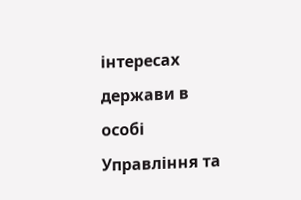інтересах держави в особі Управління та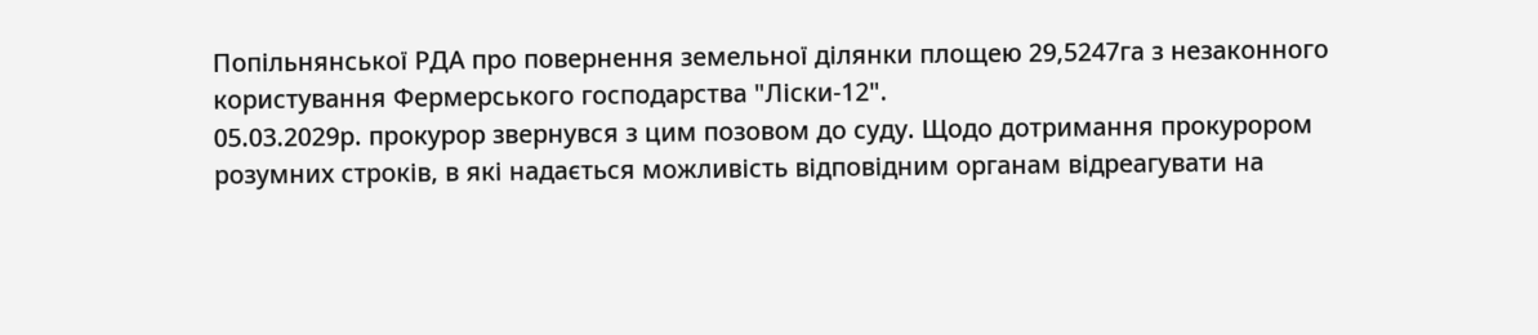Попільнянської РДА про повернення земельної ділянки площею 29,5247га з незаконного користування Фермерського господарства "Ліски-12".
05.03.2029р. прокурор звернувся з цим позовом до суду. Щодо дотримання прокурором розумних строків, в які надається можливість відповідним органам відреагувати на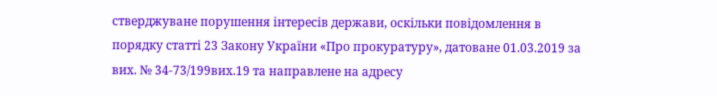стверджуване порушення інтересів держави, оскільки повідомлення в порядку статті 23 Закону України «Про прокуратуру», датоване 01.03.2019 за вих. № 34-73/199вих.19 та направлене на адресу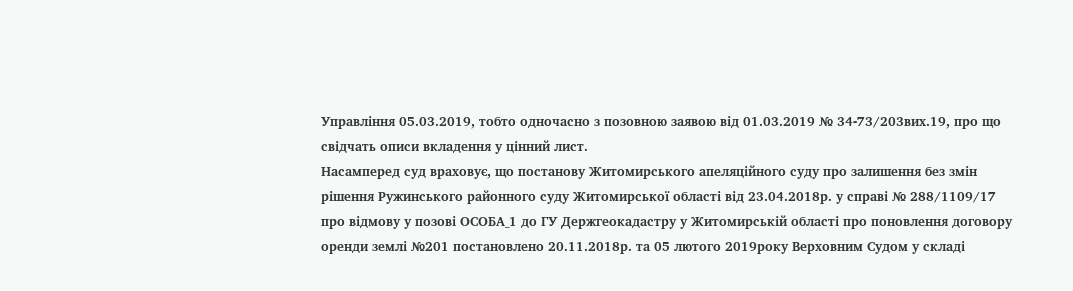Управління 05.03.2019, тобто одночасно з позовною заявою від 01.03.2019 № 34-73/203вих.19, про що свідчать описи вкладення у цінний лист.
Насамперед суд враховує, що постанову Житомирського апеляційного суду про залишення без змін рішення Ружинського районного суду Житомирської області від 23.04.2018р. у справі № 288/1109/17 про відмову у позові ОСОБА_1 до ГУ Держгеокадастру у Житомирській області про поновлення договору оренди землі №201 постановлено 20.11.2018р. та 05 лютого 2019року Верховним Судом у складі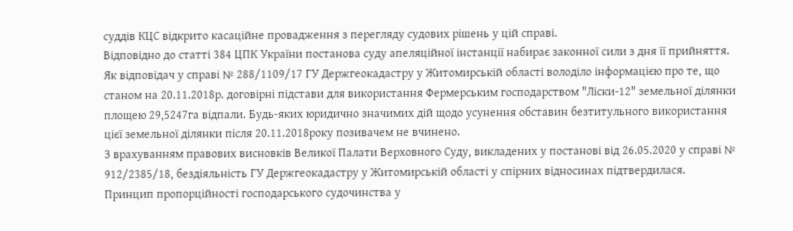суддів КЦС відкрито касаційне провадження з перегляду судових рішень у цій справі.
Відповідно до статті 384 ЦПК України постанова суду апеляційної інстанції набирає законної сили з дня її прийняття. Як відповідач у справі № 288/1109/17 ГУ Держгеокадастру у Житомирській області володіло інформацією про те, що станом на 20.11.2018р. договірні підстави для використання Фермерським господарством "Ліски-12" земельної ділянки площею 29,5247га відпали. Будь-яких юридично значимих дій щодо усунення обставин безтитульного використання цієї земельної ділянки після 20.11.2018року позивачем не вчинено.
З врахуванням правових висновків Великої Палати Верховного Суду, викладених у постанові від 26.05.2020 у справі № 912/2385/18, бездіяльність ГУ Держгеокадастру у Житомирській області у спірних відносинах підтвердилася.
Принцип пропорційності господарського судочинства у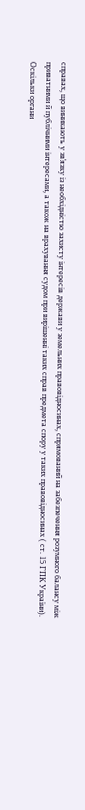справах, що виникають у зв'язку із необхідністю захисту інтересів держави у земельних правовідносинах, спрямований на забезпечення розумного балансу між приватними й публічними інтересами, а також на врахування судом при вирішенні таких справ предмета спору у таких правовідносинах ( ст. 15 ГПК України).
Оскільки органи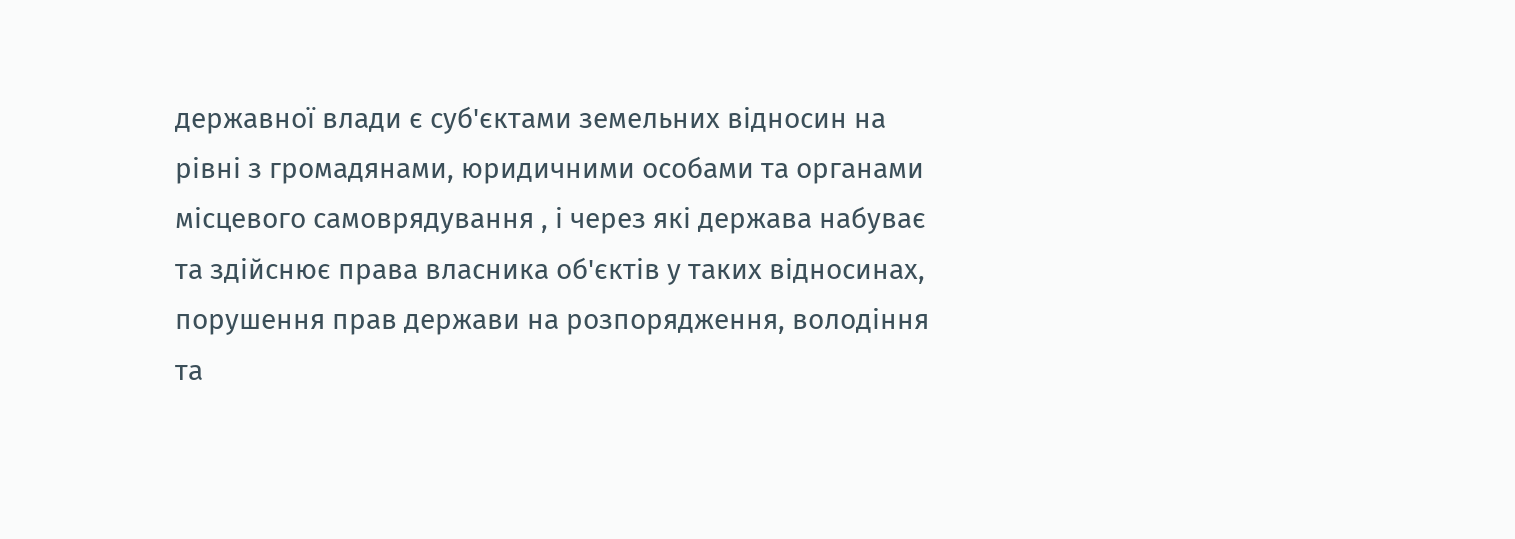державної влади є суб'єктами земельних відносин на рівні з громадянами, юридичними особами та органами місцевого самоврядування , і через які держава набуває та здійснює права власника об'єктів у таких відносинах, порушення прав держави на розпорядження, володіння та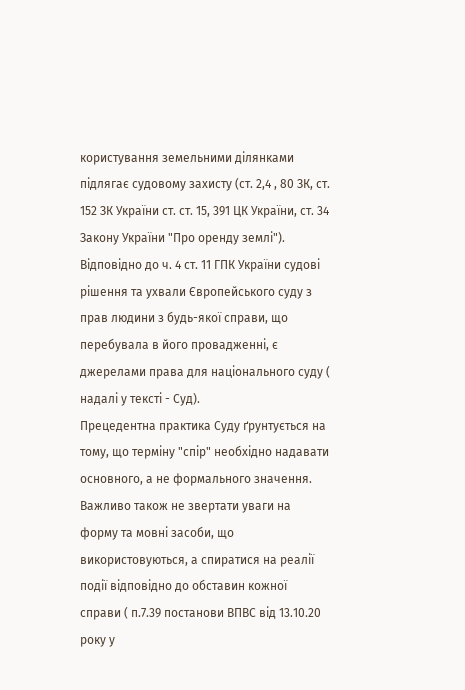користування земельними ділянками підлягає судовому захисту (ст. 2,4 , 80 ЗК, ст. 152 ЗК України ст. ст. 15, 391 ЦК України, ст. 34 Закону України "Про оренду землі").
Відповідно до ч. 4 ст. 11 ГПК України судові рішення та ухвали Європейського суду з прав людини з будь-якої справи, що перебувала в його провадженні, є джерелами права для національного суду ( надалі у тексті - Суд).
Прецедентна практика Суду ґрунтується на тому, що терміну "спір" необхідно надавати основного, а не формального значення. Важливо також не звертати уваги на форму та мовні засоби, що використовуються, а спиратися на реалії події відповідно до обставин кожної справи ( п.7.39 постанови ВПВС від 13.10.20 року у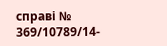справі № 369/10789/14-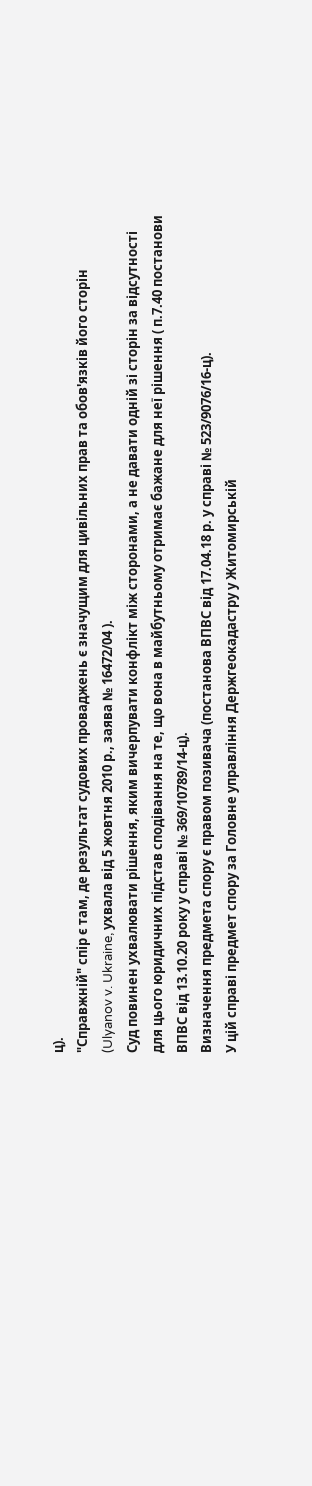ц).
"Справжній" спір є там, де результат судових проваджень є значущим для цивільних прав та обов'язків його сторін (Ulyanov v. Ukraine, ухвала від 5 жовтня 2010 р., заява № 16472/04 ).
Суд повинен ухвалювати рішення, яким вичерпувати конфлікт між сторонами, а не давати одній зі сторін за відсутності для цього юридичних підстав сподівання на те, що вона в майбутньому отримає бажане для неї рішення ( п.7.40 постанови ВПВС від 13.10.20 року у справі № 369/10789/14-ц).
Визначення предмета спору є правом позивача (постанова ВПВС від 17.04.18 р. у справі № 523/9076/16-ц).
У цій справі предмет спору за Головне управління Держгеокадастру у Житомирській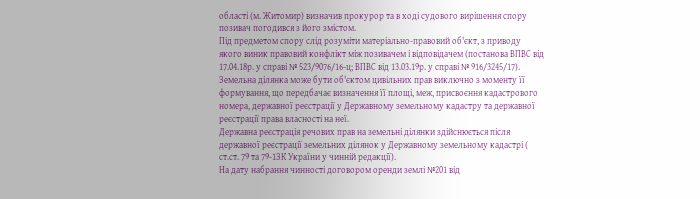області (м. Житомир) визначив прокурор та в ході судового вирішення спору позивач погодився з його змістом.
Під предметом спору слід розуміти матеріально-правовий об'єкт, з приводу якого виник правовий конфлікт між позивачем і відповідачем (постанова ВПВС від 17.04.18р. у справі № 523/9076/16-ц; ВПВС від 13.03.19р. у справі № 916/3245/17).
Земельна ділянка може бути об'єктом цивільних прав виключно з моменту її формування, що передбачає визначення її площі, меж, присвоєння кадастрового номера, державної реєстрації у Державному земельному кадастру та державної реєстрації права власності на неї.
Державна реєстрація речових прав на земельні ділянки здійснюється після державної реєстрації земельних ділянок у Державному земельному кадастрі ( ст.ст. 79 та 79-1ЗК України у чинній редакції).
На дату набрання чинності договором оренди землі №201 від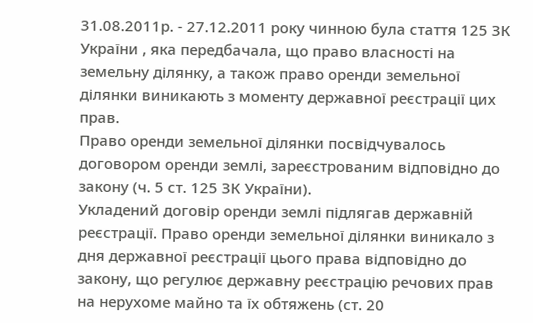31.08.2011р. - 27.12.2011 року чинною була стаття 125 ЗК України , яка передбачала, що право власності на земельну ділянку, а також право оренди земельної ділянки виникають з моменту державної реєстрації цих прав.
Право оренди земельної ділянки посвідчувалось договором оренди землі, зареєстрованим відповідно до закону (ч. 5 ст. 125 ЗК України).
Укладений договір оренди землі підлягав державній реєстрації. Право оренди земельної ділянки виникало з дня державної реєстрації цього права відповідно до закону, що регулює державну реєстрацію речових прав на нерухоме майно та їх обтяжень (ст. 20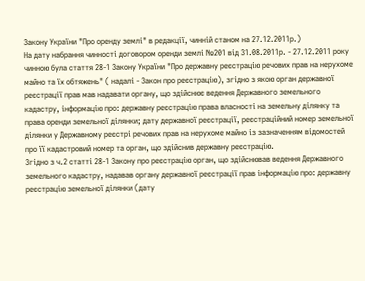Закону України "Про оренду землі" в редакції, чинній станом на 27.12.2011р.)
На дату набрання чинності договором оренди землі №201 від 31.08.2011р. - 27.12.2011 року чинною була стаття 28-1 Закону України "Про державну реєстрацію речових прав на нерухоме майно та їх обтяжень" ( надалі - Закон про реєстрацію), згідно з якою орган державної реєстрації прав мав надавати органу, що здійснює ведення Державного земельного кадастру, інформацію про: державну реєстрацію права власності на земельну ділянку та права оренди земельної ділянки; дату державної реєстрації, реєстраційний номер земельної ділянки у Державному реєстрі речових прав на нерухоме майно із зазначенням відомостей про її кадастровий номер та орган, що здійснив державну реєстрацію.
Згідно з ч.2 статті 28-1 Закону про реєстрацію орган, що здійснював ведення Державного земельного кадастру, надавав органу державної реєстрації прав інформацію про: державну реєстрацію земельної ділянки (дату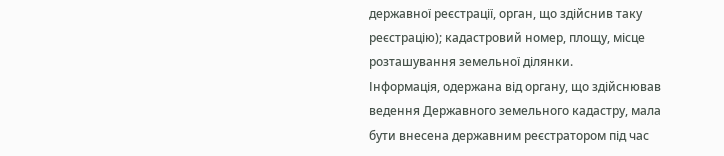державної реєстрації, орган, що здійснив таку реєстрацію); кадастровий номер, площу, місце розташування земельної ділянки.
Інформація, одержана від органу, що здійснював ведення Державного земельного кадастру, мала бути внесена державним реєстратором під час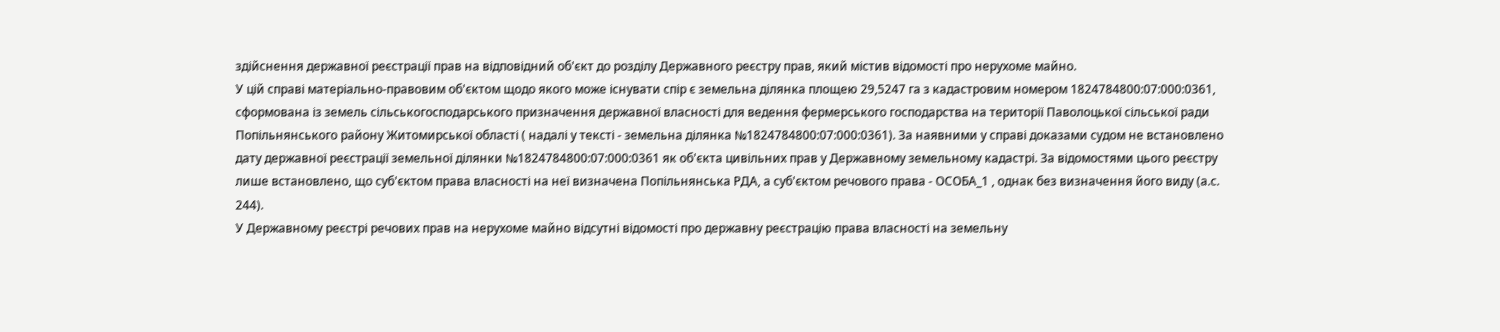здійснення державної реєстрації прав на відповідний об'єкт до розділу Державного реєстру прав, який містив відомості про нерухоме майно.
У цій справі матеріально-правовим об'єктом щодо якого може існувати спір є земельна ділянка площею 29,5247 га з кадастровим номером 1824784800:07:000:0361, сформована із земель сільськогосподарського призначення державної власності для ведення фермерського господарства на території Паволоцької сільської ради Попільнянського району Житомирської області ( надалі у тексті - земельна ділянка №1824784800:07:000:0361). За наявними у справі доказами судом не встановлено дату державної реєстрації земельної ділянки №1824784800:07:000:0361 як об'єкта цивільних прав у Державному земельному кадастрі. За відомостями цього реєстру лише встановлено, що суб'єктом права власності на неї визначена Попільнянська РДА, а суб'єктом речового права - ОСОБА_1 , однак без визначення його виду (а.с. 244).
У Державному реєстрі речових прав на нерухоме майно відсутні відомості про державну реєстрацію права власності на земельну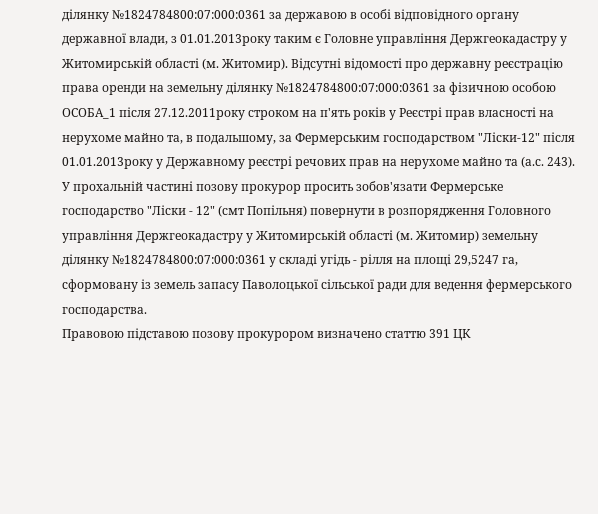ділянку №1824784800:07:000:0361 за державою в особі відповідного органу державної влади, з 01.01.2013року таким є Головне управління Держгеокадастру у Житомирській області (м. Житомир). Відсутні відомості про державну реєстрацію права оренди на земельну ділянку №1824784800:07:000:0361 за фізичною особою ОСОБА_1 після 27.12.2011року строком на п'ять років у Реєстрі прав власності на нерухоме майно та, в подальшому, за Фермерським господарством "Ліски-12" після 01.01.2013року у Державному реєстрі речових прав на нерухоме майно та (а.с. 243).
У прохальній частині позову прокурор просить зобов'язати Фермерське господарство "Ліски - 12" (смт Попільня) повернути в розпорядження Головного управління Держгеокадастру у Житомирській області (м. Житомир) земельну ділянку №1824784800:07:000:0361 у складі угідь - рілля на площі 29,5247 га, сформовану із земель запасу Паволоцької сільської ради для ведення фермерського господарства.
Правовою підставою позову прокурором визначено статтю 391 ЦК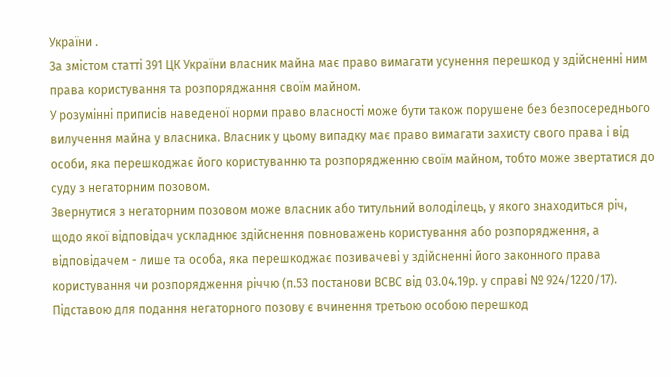України .
За змістом статті 391 ЦК України власник майна має право вимагати усунення перешкод у здійсненні ним права користування та розпоряджання своїм майном.
У розумінні приписів наведеної норми право власності може бути також порушене без безпосереднього вилучення майна у власника. Власник у цьому випадку має право вимагати захисту свого права і від особи, яка перешкоджає його користуванню та розпорядженню своїм майном, тобто може звертатися до суду з негаторним позовом.
Звернутися з негаторним позовом може власник або титульний володілець, у якого знаходиться річ, щодо якої відповідач ускладнює здійснення повноважень користування або розпорядження, а відповідачем - лише та особа, яка перешкоджає позивачеві у здійсненні його законного права користування чи розпорядження річчю (п.53 постанови ВСВС від 03.04.19р. у справі № 924/1220/17).
Підставою для подання негаторного позову є вчинення третьою особою перешкод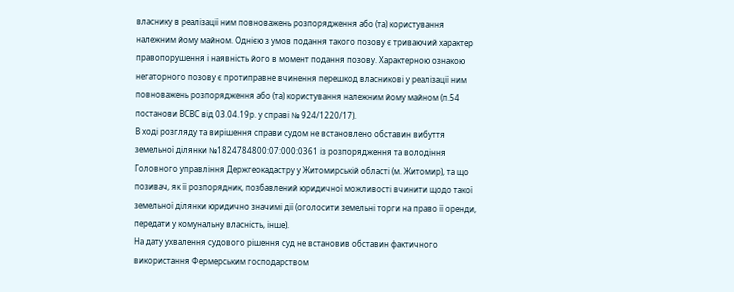власнику в реалізації ним повноважень розпорядження або (та) користування належним йому майном. Однією з умов подання такого позову є триваючий характер правопорушення і наявність його в момент подання позову. Характерною ознакою негаторного позову є протиправне вчинення перешкод власникові у реалізації ним повноважень розпорядження або (та) користування належним йому майном (п.54 постанови ВСВС від 03.04.19р. у справі № 924/1220/17).
В ході розгляду та вирішення справи судом не встановлено обставин вибуття земельної ділянки №1824784800:07:000:0361 із розпорядження та володіння Головного управління Держгеокадастру у Житомирській області (м. Житомир), та що позивач, як її розпорядник, позбавлений юридичної можливості вчинити щодо такої земельної ділянки юридично значимі дії (оголосити земельні торги на право її оренди, передати у комунальну власність, інше).
На дату ухвалення судового рішення суд не встановив обставин фактичного використання Фермерським господарством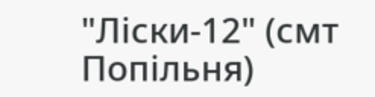"Ліски-12" (смт Попільня)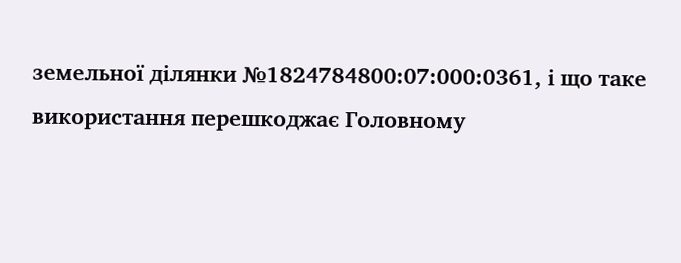земельної ділянки №1824784800:07:000:0361, і що таке використання перешкоджає Головному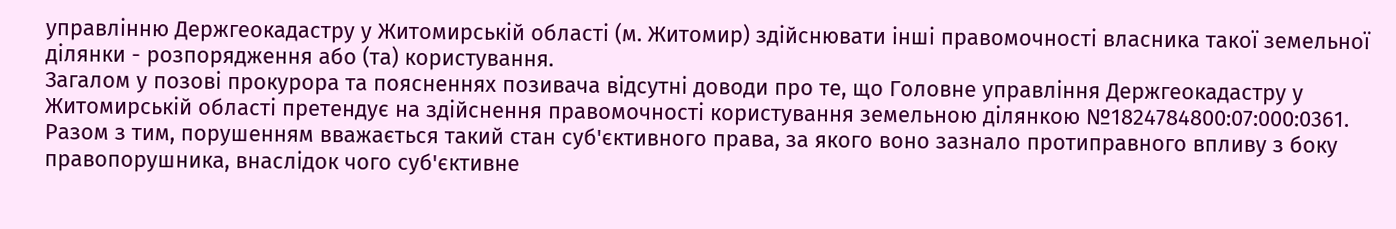управлінню Держгеокадастру у Житомирській області (м. Житомир) здійснювати інші правомочності власника такої земельної ділянки - розпорядження або (та) користування.
Загалом у позові прокурора та поясненнях позивача відсутні доводи про те, що Головне управління Держгеокадастру у Житомирській області претендує на здійснення правомочності користування земельною ділянкою №1824784800:07:000:0361.
Разом з тим, порушенням вважається такий стан суб'єктивного права, за якого воно зазнало протиправного впливу з боку правопорушника, внаслідок чого суб'єктивне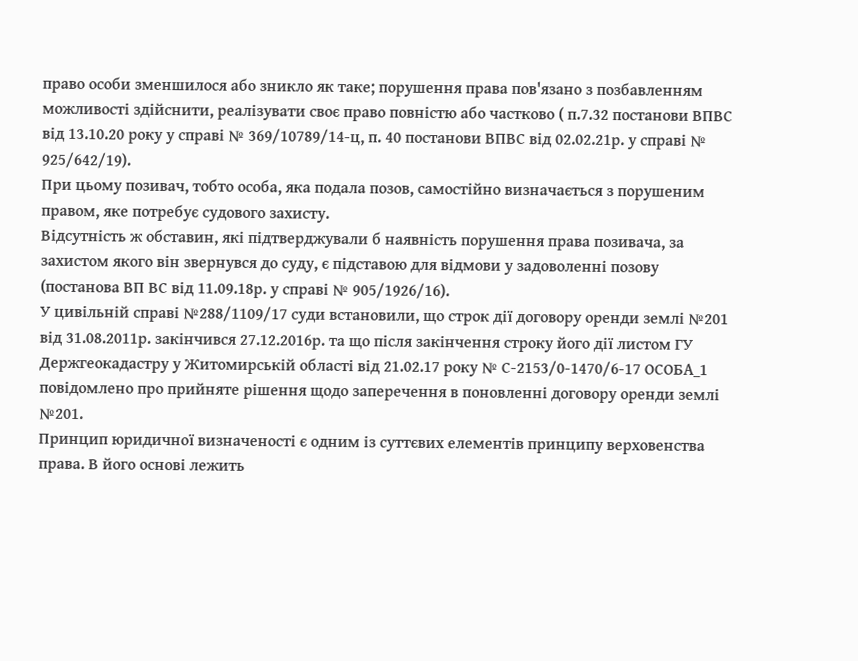право особи зменшилося або зникло як таке; порушення права пов'язано з позбавленням можливості здійснити, реалізувати своє право повністю або частково ( п.7.32 постанови ВПВС від 13.10.20 року у справі № 369/10789/14-ц, п. 40 постанови ВПВС від 02.02.21р. у справі № 925/642/19).
При цьому позивач, тобто особа, яка подала позов, самостійно визначається з порушеним правом, яке потребує судового захисту.
Відсутність ж обставин, які підтверджували б наявність порушення права позивача, за захистом якого він звернувся до суду, є підставою для відмови у задоволенні позову (постанова ВП ВС від 11.09.18р. у справі № 905/1926/16).
У цивільній справі №288/1109/17 суди встановили, що строк дії договору оренди землі №201 від 31.08.2011р. закінчився 27.12.2016р. та що після закінчення строку його дії листом ГУ Держгеокадастру у Житомирській області від 21.02.17 року № С-2153/0-1470/6-17 ОСОБА_1 повідомлено про прийняте рішення щодо заперечення в поновленні договору оренди землі №201.
Принцип юридичної визначеності є одним із суттєвих елементів принципу верховенства права. В його основі лежить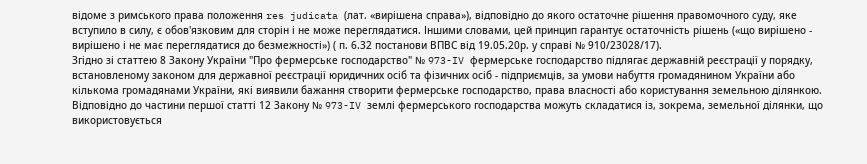відоме з римського права положення res judicata (лат. «вирішена справа»), відповідно до якого остаточне рішення правомочного суду, яке вступило в силу, є обов'язковим для сторін і не може переглядатися. Іншими словами, цей принцип гарантує остаточність рішень («що вирішено - вирішено і не має переглядатися до безмежності») ( п. 6.32 постанови ВПВС від 19.05.20р. у справі № 910/23028/17).
Згідно зі статтею 8 Закону України "Про фермерське господарство" № 973-IV фермерське господарство підлягає державній реєстрації у порядку, встановленому законом для державної реєстрації юридичних осіб та фізичних осіб - підприємців, за умови набуття громадянином України або кількома громадянами України, які виявили бажання створити фермерське господарство, права власності або користування земельною ділянкою.
Відповідно до частини першої статті 12 Закону № 973-IV землі фермерського господарства можуть складатися із, зокрема, земельної ділянки, що використовується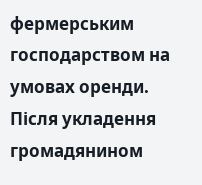фермерським господарством на умовах оренди.
Після укладення громадянином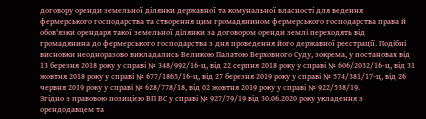договору оренди земельної ділянки державної та комунальної власності для ведення фермерського господарства та створення цим громадянином фермерського господарства права й обов'язки орендаря такої земельної ділянки за договором оренди землі переходять від громадянина до фермерського господарства з дня проведення його державної реєстрації. Подібні висновки неодноразово викладались Великою Палатою Верховного Суду, зокрема, у постановах від 13 березня 2018 року у справі № 348/992/16-ц, від 22 серпня 2018 року у справі № 606/2032/16-ц, від 31 жовтня 2018 року у справі № 677/1865/16-ц, від 27 березня 2019 року у справі № 574/381/17-ц, від 26 червня 2019 року у справі № 628/778/18, від 02 жовтня 2019 року у справі № 922/538/19.
Згідно з правовою позицією ВП ВС у справі № 927/79/19 від 30.06.2020 року укладення з орендодавцем та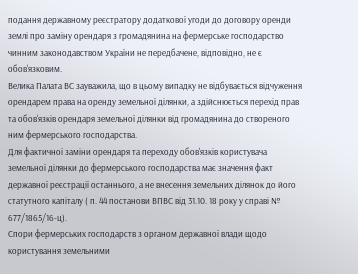подання державному реєстратору додаткової угоди до договору оренди землі про заміну орендаря з громадянина на фермерське господарство чинним законодавством України не передбачене, відповідно, не є обов'язковим.
Велика Палата ВС зауважила, що в цьому випадку не відбувається відчуження орендарем права на оренду земельної ділянки, а здійснюється перехід прав та обов'язків орендаря земельної ділянки від громадянина до створеного ним фермерського господарства.
Для фактичної заміни орендаря та переходу обов'язків користувача земельної ділянки до фермерського господарства має значення факт державної реєстрації останнього, а не внесення земельних ділянок до його статутного капіталу ( п. 44 постанови ВПВС від 31.10. 18 року у справі № 677/1865/16-ц).
Спори фермерських господарств з органом державної влади щодо користування земельними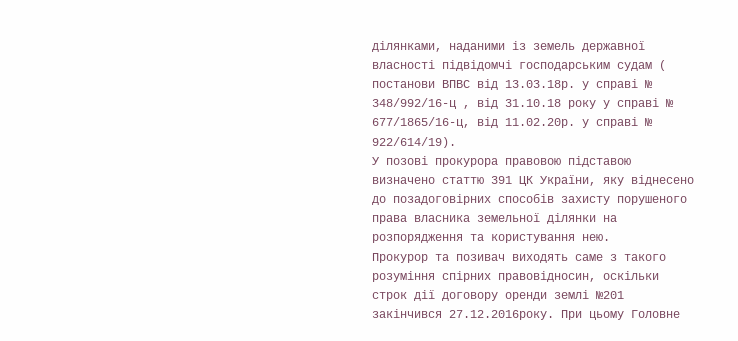ділянками, наданими із земель державної власності підвідомчі господарським судам ( постанови ВПВС від 13.03.18р. у справі № 348/992/16-ц , від 31.10.18 року у справі № 677/1865/16-ц, від 11.02.20р. у справі № 922/614/19).
У позові прокурора правовою підставою визначено статтю 391 ЦК України, яку віднесено до позадоговірних способів захисту порушеного права власника земельної ділянки на розпорядження та користування нею.
Прокурор та позивач виходять саме з такого розуміння спірних правовідносин, оскільки строк дії договору оренди землі №201 закінчився 27.12.2016року. При цьому Головне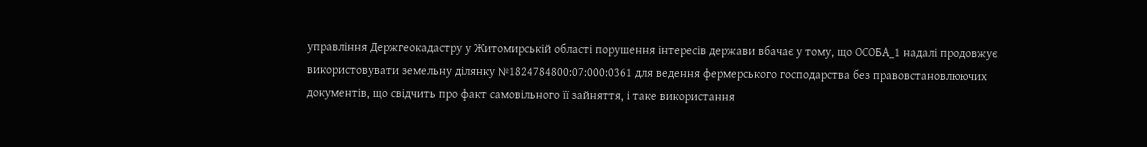управління Держгеокадастру у Житомирській області порушення інтересів держави вбачає у тому, що ОСОБА_1 надалі продовжує використовувати земельну ділянку №1824784800:07:000:0361 для ведення фермерського господарства без правовстановлюючих документів, що свідчить про факт самовільного її зайняття, і таке використання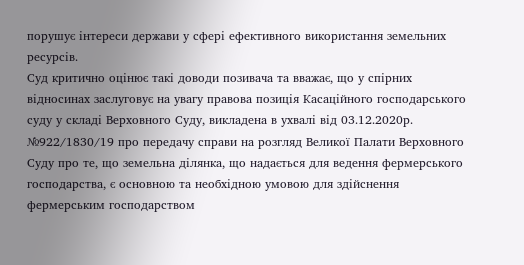порушує інтереси держави у сфері ефективного використання земельних ресурсів.
Суд критично оцінює такі доводи позивача та вважає, що у спірних відносинах заслуговує на увагу правова позиція Касаційного господарського суду у складі Верховного Суду, викладена в ухвалі від 03.12.2020р. №922/1830/19 про передачу справи на розгляд Великої Палати Верховного Суду про те, що земельна ділянка, що надається для ведення фермерського господарства, є основною та необхідною умовою для здійснення фермерським господарством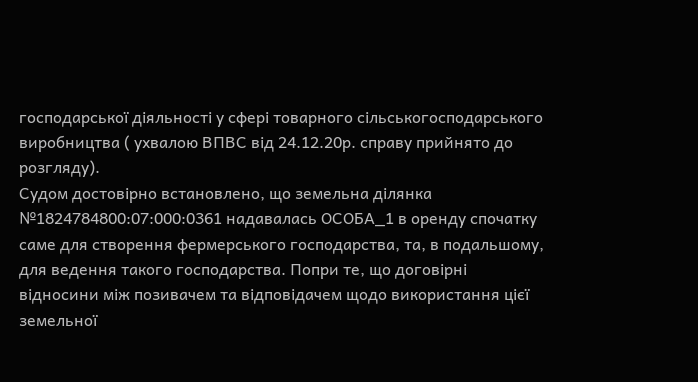господарської діяльності у сфері товарного сільськогосподарського виробництва ( ухвалою ВПВС від 24.12.20р. справу прийнято до розгляду).
Судом достовірно встановлено, що земельна ділянка №1824784800:07:000:0361 надавалась ОСОБА_1 в оренду спочатку саме для створення фермерського господарства, та, в подальшому, для ведення такого господарства. Попри те, що договірні відносини між позивачем та відповідачем щодо використання цієї земельної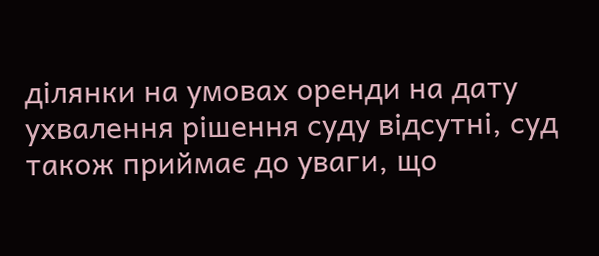ділянки на умовах оренди на дату ухвалення рішення суду відсутні, суд також приймає до уваги, що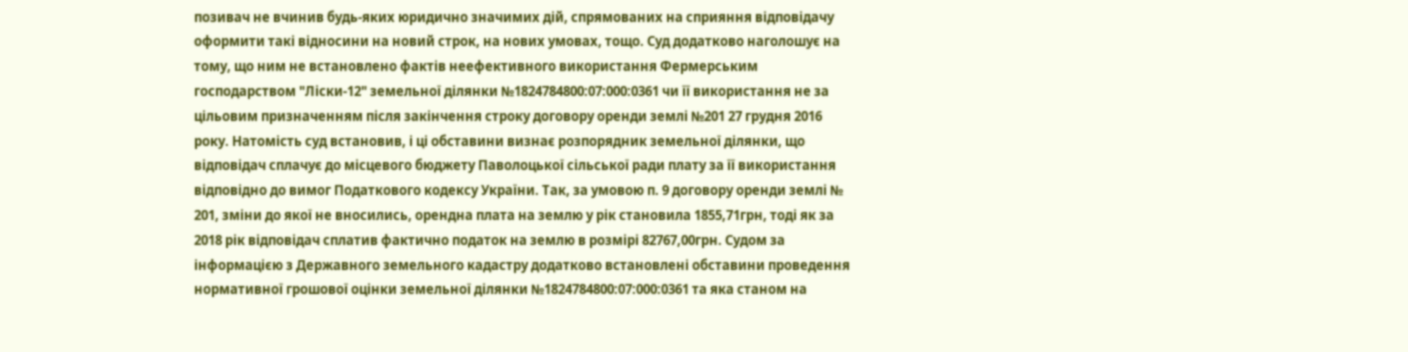позивач не вчинив будь-яких юридично значимих дій, спрямованих на сприяння відповідачу оформити такі відносини на новий строк, на нових умовах, тощо. Суд додатково наголошує на тому, що ним не встановлено фактів неефективного використання Фермерським господарством "Ліски-12" земельної ділянки №1824784800:07:000:0361 чи її використання не за цільовим призначенням після закінчення строку договору оренди землі №201 27 грудня 2016 року. Натомість суд встановив, і ці обставини визнає розпорядник земельної ділянки, що відповідач сплачує до місцевого бюджету Паволоцької сільської ради плату за її використання відповідно до вимог Податкового кодексу України. Так, за умовою п. 9 договору оренди землі № 201, зміни до якої не вносились, орендна плата на землю у рік становила 1855,71грн, тоді як за 2018 рік відповідач сплатив фактично податок на землю в розмірі 82767,00грн. Судом за інформацією з Державного земельного кадастру додатково встановлені обставини проведення нормативної грошової оцінки земельної ділянки №1824784800:07:000:0361 та яка станом на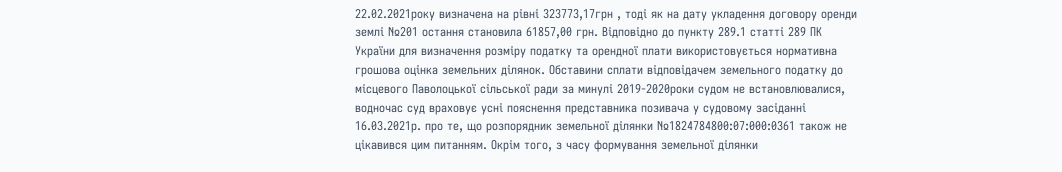22.02.2021року визначена на рівні 323773,17грн , тоді як на дату укладення договору оренди землі №201 остання становила 61857,00 грн. Відповідно до пункту 289.1 статті 289 ПК України для визначення розміру податку та орендної плати використовується нормативна грошова оцінка земельних ділянок. Обставини сплати відповідачем земельного податку до місцевого Паволоцької сільської ради за минулі 2019-2020роки судом не встановлювалися, водночас суд враховує усні пояснення представника позивача у судовому засіданні 16.03.2021р. про те, що розпорядник земельної ділянки №1824784800:07:000:0361 також не цікавився цим питанням. Окрім того, з часу формування земельної ділянки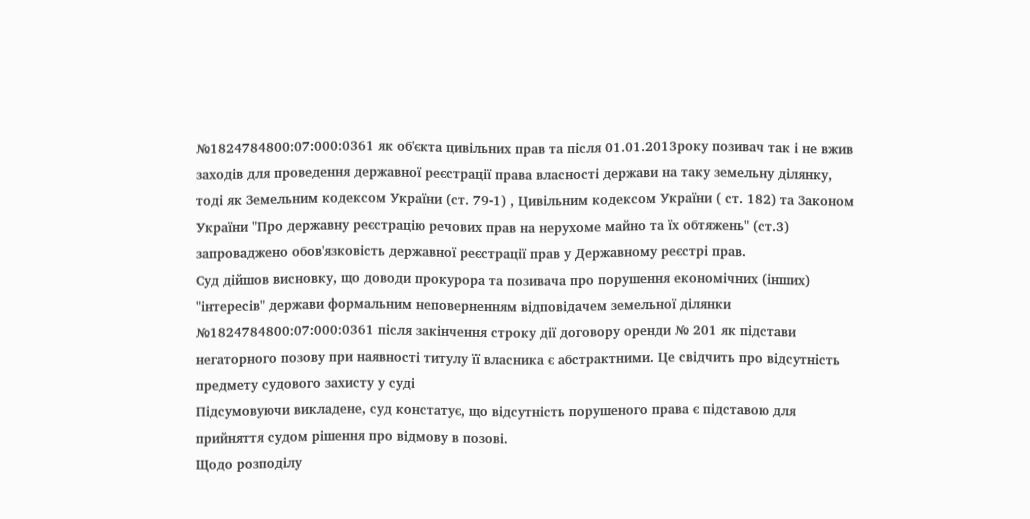№1824784800:07:000:0361 як об'єкта цивільних прав та після 01.01.2013року позивач так і не вжив заходів для проведення державної реєстрації права власності держави на таку земельну ділянку, тоді як Земельним кодексом України (ст. 79-1) , Цивільним кодексом України ( ст. 182) та Законом України "Про державну реєстрацію речових прав на нерухоме майно та їх обтяжень" (ст.3) запроваджено обов'язковість державної реєстрації прав у Державному реєстрі прав.
Суд дійшов висновку, що доводи прокурора та позивача про порушення економічних (інших) "інтересів" держави формальним неповерненням відповідачем земельної ділянки №1824784800:07:000:0361 після закінчення строку дії договору оренди № 201 як підстави негаторного позову при наявності титулу її власника є абстрактними. Це свідчить про відсутність предмету судового захисту у суді
Підсумовуючи викладене, суд констатує, що відсутність порушеного права є підставою для прийняття судом рішення про відмову в позові.
Щодо розподілу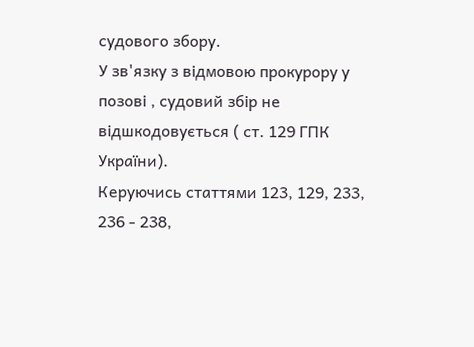судового збору.
У зв'язку з відмовою прокурору у позові , судовий збір не відшкодовується ( ст. 129 ГПК України).
Керуючись статтями 123, 129, 233, 236 - 238,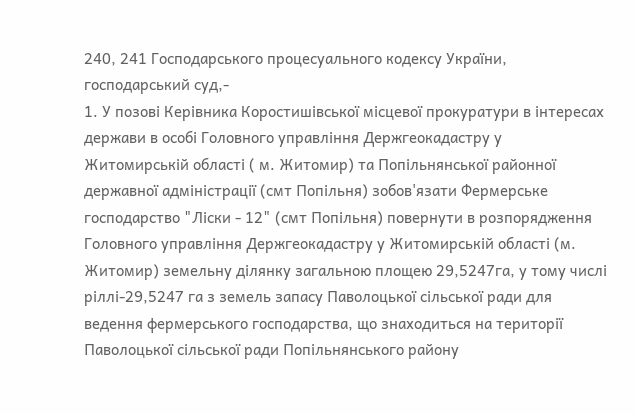240, 241 Господарського процесуального кодексу України, господарський суд,-
1. У позові Керівника Коростишівської місцевої прокуратури в інтересах держави в особі Головного управління Держгеокадастру у Житомирській області ( м. Житомир) та Попільнянської районної державної адміністрації (смт Попільня) зобов'язати Фермерське господарство "Ліски - 12" (смт Попільня) повернути в розпорядження Головного управління Держгеокадастру у Житомирській області (м. Житомир) земельну ділянку загальною площею 29,5247га, у тому числі ріллі-29,5247 га з земель запасу Паволоцької сільської ради для ведення фермерського господарства, що знаходиться на території Паволоцької сільської ради Попільнянського району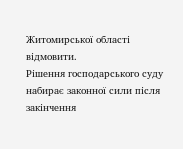Житомирської області відмовити.
Рішення господарського суду набирає законної сили після закінчення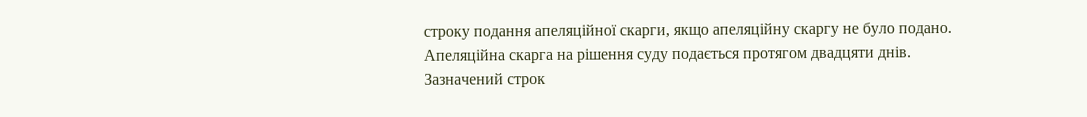строку подання апеляційної скарги, якщо апеляційну скаргу не було подано.
Апеляційна скарга на рішення суду подається протягом двадцяти днів.
Зазначений строк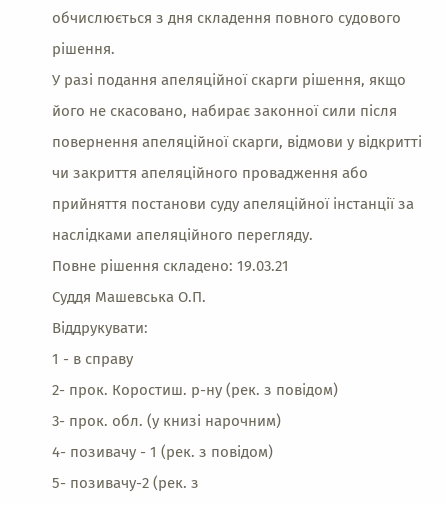обчислюється з дня складення повного судового рішення.
У разі подання апеляційної скарги рішення, якщо його не скасовано, набирає законної сили після повернення апеляційної скарги, відмови у відкритті чи закриття апеляційного провадження або прийняття постанови суду апеляційної інстанції за наслідками апеляційного перегляду.
Повне рішення складено: 19.03.21
Суддя Машевська О.П.
Віддрукувати:
1 - в справу
2- прок. Коростиш. р-ну (рек. з повідом)
3- прок. обл. (у книзі нарочним)
4- позивачу - 1 (рек. з повідом)
5- позивачу-2 (рек. з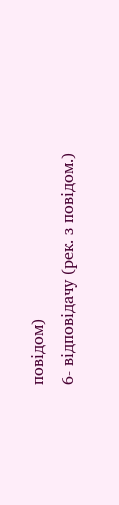повідом)
6- відповідачу (рек. з повідом.)